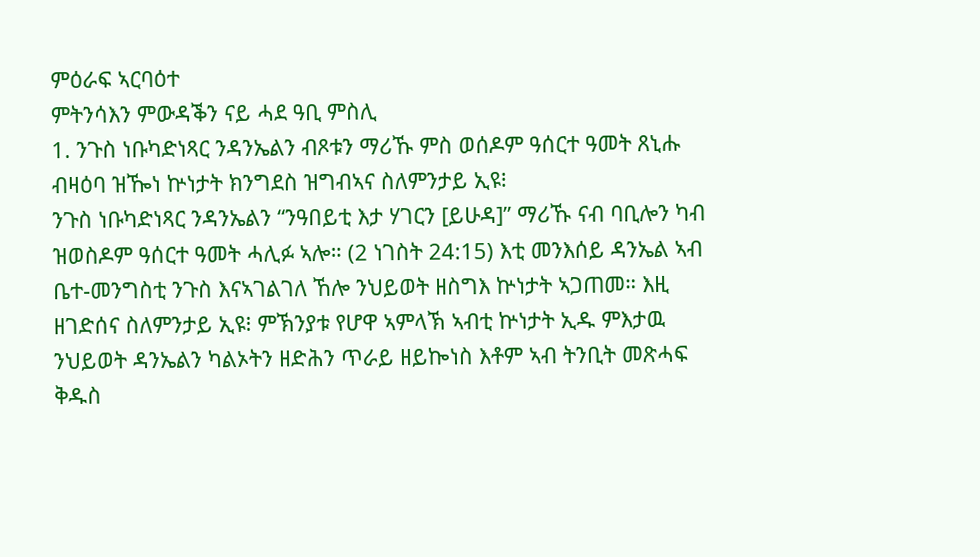ምዕራፍ ኣርባዕተ
ምትንሳእን ምውዳቕን ናይ ሓደ ዓቢ ምስሊ
1. ንጉስ ነቡካድነጻር ንዳንኤልን ብጾቱን ማሪኹ ምስ ወሰዶም ዓሰርተ ዓመት ጸኒሑ ብዛዕባ ዝዀነ ኵነታት ክንግደስ ዝግብኣና ስለምንታይ ኢዩ፧
ንጉስ ነቡካድነጻር ንዳንኤልን “ንዓበይቲ እታ ሃገርን [ይሁዳ]” ማሪኹ ናብ ባቢሎን ካብ ዝወስዶም ዓሰርተ ዓመት ሓሊፉ ኣሎ። (2 ነገስት 24:15) እቲ መንእሰይ ዳንኤል ኣብ ቤተ-መንግስቲ ንጉስ እናኣገልገለ ኸሎ ንህይወት ዘስግእ ኵነታት ኣጋጠመ። እዚ ዘገድሰና ስለምንታይ ኢዩ፧ ምኽንያቱ የሆዋ ኣምላኽ ኣብቲ ኵነታት ኢዱ ምእታዉ ንህይወት ዳንኤልን ካልኦትን ዘድሕን ጥራይ ዘይኰነስ እቶም ኣብ ትንቢት መጽሓፍ ቅዱስ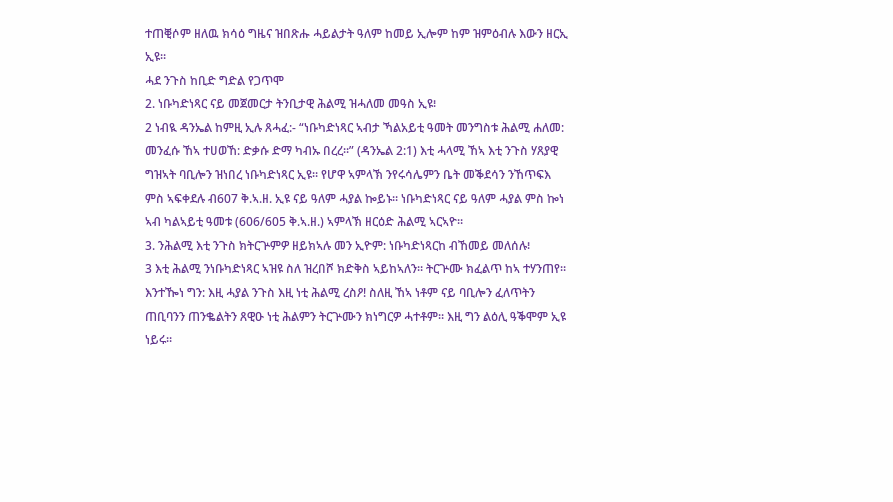ተጠቒሶም ዘለዉ ክሳዕ ግዜና ዝበጽሑ ሓይልታት ዓለም ከመይ ኢሎም ከም ዝምዕብሉ እውን ዘርኢ ኢዩ።
ሓደ ንጉስ ከቢድ ግድል የጋጥሞ
2. ነቡካድነጻር ናይ መጀመርታ ትንቢታዊ ሕልሚ ዝሓለመ መዓስ ኢዩ፧
2 ነብዪ ዳንኤል ከምዚ ኢሉ ጸሓፈ:- “ነቡካድነጻር ኣብታ ኻልአይቲ ዓመት መንግስቱ ሕልሚ ሐለመ: መንፈሱ ኸኣ ተሀወኸ: ድቃሱ ድማ ካብኡ በረረ።” (ዳንኤል 2:1) እቲ ሓላሚ ኸኣ እቲ ንጉስ ሃጸያዊ ግዝኣት ባቢሎን ዝነበረ ነቡካድነጻር ኢዩ። የሆዋ ኣምላኽ ንየሩሳሌምን ቤት መቕደሳን ንኸጥፍእ ምስ ኣፍቀደሉ ብ607 ቅ.ኣ.ዘ. ኢዩ ናይ ዓለም ሓያል ኰይኑ። ነቡካድነጻር ናይ ዓለም ሓያል ምስ ኰነ ኣብ ካልኣይቲ ዓመቱ (606/605 ቅ.ኣ.ዘ.) ኣምላኽ ዘርዕድ ሕልሚ ኣርኣዮ።
3. ንሕልሚ እቲ ንጉስ ክትርጕምዎ ዘይክኣሉ መን ኢዮም: ነቡካድነጻርከ ብኸመይ መለሰሉ፧
3 እቲ ሕልሚ ንነቡካድነጻር ኣዝዩ ስለ ዝረበሾ ክድቅስ ኣይከኣለን። ትርጕሙ ክፈልጥ ከኣ ተሃንጠየ። እንተዀነ ግን: እዚ ሓያል ንጉስ እዚ ነቲ ሕልሚ ረስዖ! ስለዚ ኸኣ ነቶም ናይ ባቢሎን ፈለጥትን ጠቢባንን ጠንቈልትን ጸዊዑ ነቲ ሕልምን ትርጕሙን ክነግርዎ ሓተቶም። እዚ ግን ልዕሊ ዓቕሞም ኢዩ ነይሩ።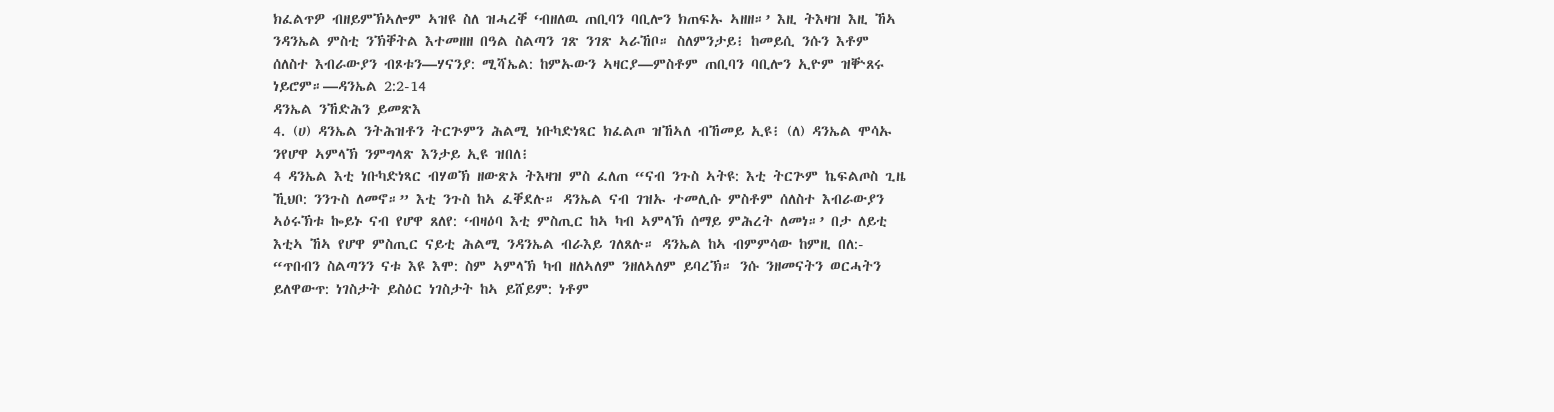ክፈልጥዎ ብዘይምኽኣሎም ኣዝዩ ስለ ዝሓረቐ ‘ብዘለዉ ጠቢባን ባቢሎን ክጠፍኡ ኣዘዘ።’ እዚ ትእዛዝ እዚ ኸኣ ንዳንኤል ምስቲ ንኽቐትል እተመዘዘ በዓል ስልጣን ገጽ ንገጽ ኣራኸቦ። ስለምንታይ፧ ከመይሲ ንሱን እቶም ሰለስተ እብራውያን ብጾቱን—ሃናንያ: ሚሻኤል: ከምኡውን ኣዛርያ—ምስቶም ጠቢባን ባቢሎን ኢዮም ዝቝጸሩ ነይሮም።—ዳንኤል 2:2-14
ዳንኤል ንኸድሕን ይመጽእ
4. (ሀ) ዳንኤል ንትሕዝቶን ትርጕምን ሕልሚ ነቡካድነጻር ክፈልጦ ዝኸኣለ ብኸመይ ኢዩ፧ (ለ) ዳንኤል ሞሳኡ ንየሆዋ ኣምላኽ ንምግላጽ እንታይ ኢዩ ዝበለ፧
4 ዳንኤል እቲ ነቡካድነጻር ብሃወኽ ዘውጽኦ ትእዛዝ ምስ ፈለጠ “ናብ ንጉስ ኣትዩ: እቲ ትርጕም ኬፍልጦስ ጊዜ ኺህቦ: ንንጉስ ለመኖ።” እቲ ንጉስ ከኣ ፈቐደሉ። ዳንኤል ናብ ገዝኡ ተመሊሱ ምስቶም ሰለስተ እብራውያን ኣዕሩኽቱ ኰይኑ ናብ የሆዋ ጸለየ: ‘ብዛዕባ እቲ ምስጢር ከኣ ካብ ኣምላኽ ሰማይ ምሕረት ለመነ።’ በታ ለይቲ እቲኣ ኸኣ የሆዋ ምስጢር ናይቲ ሕልሚ ንዳንኤል ብራእይ ገለጸሉ። ዳንኤል ከኣ ብምምሳው ከምዚ በለ:- “ጥበብን ስልጣንን ናቱ እዩ እሞ: ስም ኣምላኽ ካብ ዘለኣለም ንዘለኣለም ይባረኽ። ንሱ ንዘመናትን ወርሓትን ይለዋውጥ: ነገስታት ይስዕር ነገስታት ከኣ ይሸይም: ነቶም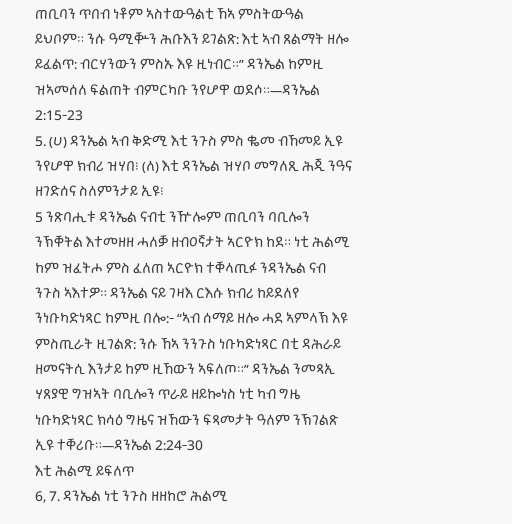ጠቢባን ጥበብ ነቶም ኣስተውዓልቲ ኸኣ ምስትውዓል ይህቦም። ንሱ ዓሚቝን ሕቡእን ይገልጽ: እቲ ኣብ ጸልማት ዘሎ ይፈልጥ: ብርሃንውን ምስኡ እዩ ዚነብር።” ዳንኤል ከምዚ ዝኣመሰለ ፍልጠት ብምርካቡ ንየሆዋ ወደሶ።—ዳንኤል 2:15-23
5. (ሀ) ዳንኤል ኣብ ቅድሚ እቲ ንጉስ ምስ ቈመ ብኸመይ ኢዩ ንየሆዋ ክብሪ ዝሃበ፧ (ለ) እቲ ዳንኤል ዝሃቦ መግለጺ ሕጂ ንዓና ዘገድሰና ስለምንታይ ኢዩ፧
5 ንጽባሒቱ ዳንኤል ናብቲ ንዅሎም ጠቢባን ባቢሎን ንኽቐትል እተመዘዘ ሓለቓ ዘብዐኛታት ኣርዮክ ከደ። ነቲ ሕልሚ ከም ዝፈትሖ ምስ ፈለጠ ኣርዮክ ተቐላጢፉ ንዳንኤል ናብ ንጉስ ኣእተዎ። ዳንኤል ናይ ገዛእ ርእሱ ክብሪ ከይደለየ ንነቡካድነጻር ከምዚ በሎ:- “ኣብ ሰማይ ዘሎ ሓደ ኣምላኽ እዩ ምስጢራት ዚገልጽ: ንሱ ኸኣ ንንጉስ ነቡካድነጻር በቲ ዳሕራይ ዘመናትሲ እንታይ ከም ዚኸውን ኣፍለጦ።” ዳንኤል ንመጻኢ ሃጸያዊ ግዝኣት ባቢሎን ጥራይ ዘይኰነስ ነቲ ካብ ግዜ ነቡካድነጻር ክሳዕ ግዜና ዝኸውን ፍጻመታት ዓለም ንኽገልጽ ኢዩ ተቐሪቡ።—ዳንኤል 2:24-30
እቲ ሕልሚ ይፍለጥ
6, 7. ዳንኤል ነቲ ንጉስ ዘዘከሮ ሕልሚ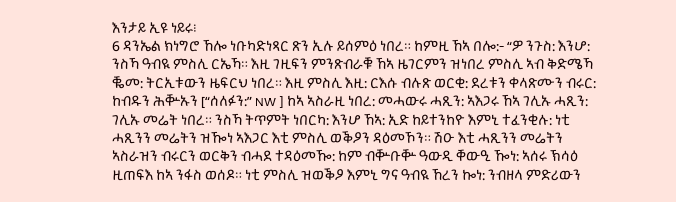እንታይ ኢዩ ነይሩ፧
6 ዳንኤል ክነግሮ ኸሎ ነቡካድነጻር ጽን ኢሉ ይሰምዕ ነበረ። ከምዚ ኸኣ በሎ:- “ዎ ንጉስ: እንሆ: ንስኻ ዓብዪ ምስሊ ርኤኻ። እዚ ገዚፍን ምንጽብራቑ ኸኣ ዜገርምን ዝነበረ ምስሊ ኣብ ቅድሜኻ ቘመ: ትርኢቱውን ዜፍርህ ነበረ። እዚ ምስሊ እዚ: ርእሱ ብሉጽ ወርቂ: ደረቱን ቀላጽሙን ብሩር: ከብዱን ሕቝኡን [“ሰለፉን:” NW ] ከኣ ኣስራዚ ነበረ: መሓውሩ ሓጺን: ኣእጋሩ ኸኣ ገሊኡ ሓጺን: ገሊኡ መሬት ነበረ። ንስኻ ትጥምት ነበርካ: እንሆ ኸኣ: ኢድ ከይተንከዮ እምኒ ተፈንቂሉ: ነቲ ሓጺንን መሬትን ዝዀነ ኣእጋር እቲ ምስሊ ወቕዖን ዳዕመኾን። ሽዑ እቲ ሓጺንን መሬትን ኣስራዝን ብሩርን ወርቅን ብሓደ ተዳዕመዀ: ከም ብቝቡቝ ዓውዲ ቐውዒ ዀነ: ኣሰሩ ኽሳዕ ዚጠፍእ ከኣ ንፋስ ወሰዶ። ነቲ ምስሊ ዝወቕዖ እምኒ ግና ዓብዪ ኸረን ኰነ: ንብዘላ ምድሪውን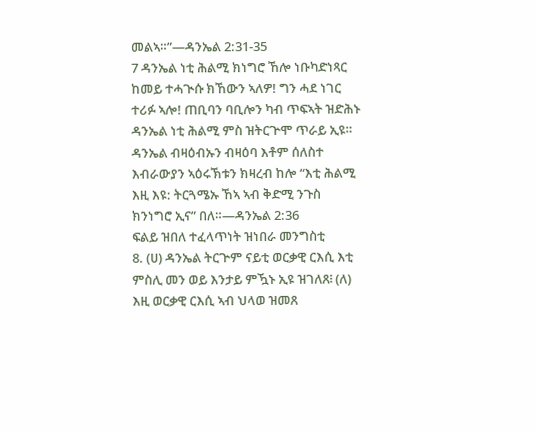መልኣ።”—ዳንኤል 2:31-35
7 ዳንኤል ነቲ ሕልሚ ክነግሮ ኸሎ ነቡካድነጻር ከመይ ተሓጒሱ ክኸውን ኣለዎ! ግን ሓደ ነገር ተሪፉ ኣሎ! ጠቢባን ባቢሎን ካብ ጥፍኣት ዝድሕኑ ዳንኤል ነቲ ሕልሚ ምስ ዝትርጕሞ ጥራይ ኢዩ። ዳንኤል ብዛዕብኡን ብዛዕባ እቶም ሰለስተ እብራውያን ኣዕሩኽቱን ክዛረብ ከሎ “እቲ ሕልሚ እዚ እዩ: ትርጓሜኡ ኸኣ ኣብ ቅድሚ ንጉስ ክንነግሮ ኢና” በለ።—ዳንኤል 2:36
ፍልይ ዝበለ ተፈላጥነት ዝነበራ መንግስቲ
8. (ሀ) ዳንኤል ትርጕም ናይቲ ወርቃዊ ርእሲ እቲ ምስሊ መን ወይ እንታይ ምዃኑ ኢዩ ዝገለጸ፧ (ለ) እዚ ወርቃዊ ርእሲ ኣብ ህላወ ዝመጸ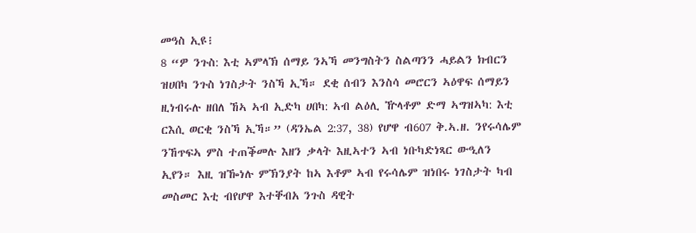መዓስ ኢዩ፧
8 “ዎ ንጉስ: እቲ ኣምላኽ ሰማይ ንኣኻ መንግስትን ስልጣንን ሓይልን ክብርን ዝሀበካ ንጉስ ነገስታት ንስኻ ኢኻ። ደቂ ሰብን እንስሳ መሮርን ኣዕዋፍ ሰማይን ዚነብሩሉ ዘበለ ኸኣ ኣብ ኢድካ ሀበካ: ኣብ ልዕሊ ዅላቶም ድማ ኣግዝኣካ: እቲ ርእሲ ወርቂ ንስኻ ኢኻ።” (ዳንኤል 2:37, 38) የሆዋ ብ607 ቅ.ኣ.ዘ. ንየሩሳሌም ንኸጥፍኣ ምስ ተጠቕመሉ እዘን ቃላት እዚኣተን ኣብ ነቡካድነጻር ውዒለን ኢየን። እዚ ዝዀነሉ ምኽንያት ከኣ እቶም ኣብ የሩሳሌም ዝነበሩ ነገስታት ካብ መስመር እቲ ብየሆዋ እተቐብአ ንጉስ ዳዊት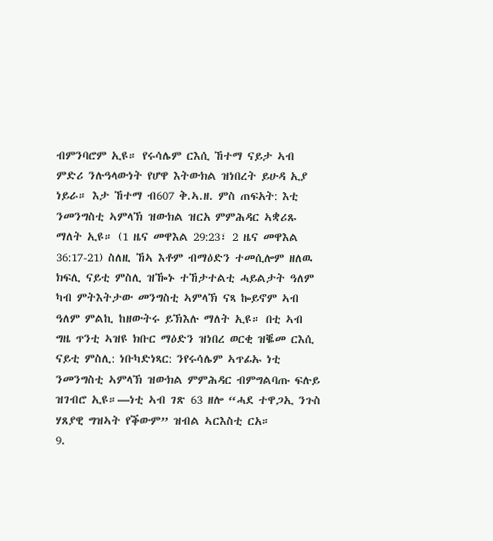ብምንባሮም ኢዩ። የሩሳሌም ርእሲ ኸተማ ናይታ ኣብ ምድሪ ንሉዓላውነት የሆዋ እትውክል ዝነበረት ይሁዳ ኢያ ነይራ። እታ ኸተማ ብ607 ቅ.ኣ.ዘ. ምስ ጠፍአት: እቲ ንመንግስቲ ኣምላኽ ዝውክል ዝርአ ምምሕዳር ኣቋሪጹ ማለት ኢዩ። (1 ዜና መዋእል 29:23፣ 2 ዜና መዋእል 36:17-21) ስለዚ ኸኣ እቶም ብማዕድን ተመሲሎም ዘለዉ ክፍሊ ናይቲ ምስሊ ዝዀኑ ተኸታተልቲ ሓይልታት ዓለም ካብ ምትእትታው መንግስቲ ኣምላኽ ናጻ ኰይኖም ኣብ ዓለም ምልኪ ከዘውትሩ ይኽእሉ ማለት ኢዩ። በቲ ኣብ ግዜ ጥንቲ ኣዝዩ ክቡር ማዕድን ዝነበረ ወርቂ ዝቘመ ርእሲ ናይቲ ምስሊ: ነቡካድነጻር: ንየሩሳሌም ኣጥፊኡ ነቲ ንመንግስቲ ኣምላኽ ዝውክል ምምሕዳር ብምግልባጡ ፍሉይ ዝገብሮ ኢዩ።—ነቲ ኣብ ገጽ 63 ዘሎ “ሓደ ተዋጋኢ ንጉስ ሃጸያዊ ግዝኣት የቕውም” ዝብል ኣርእስቲ ርአ።
9.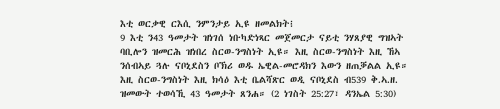እቲ ወርቃዊ ርእሲ ንምንታይ ኢዩ ዘመልክት፧
9 እቲ ን43 ዓመታት ዝነገሰ ነቡካድነጻር መጀመርታ ናይቲ ንሃጸያዊ ግዝኣት ባቢሎን ዝመርሕ ዝነበረ ስርወ-ንግስነት ኢዩ። እዚ ስርወ-ንግስነት እዚ ኸኣ ንሰብኣይ ጓሉ ናቦኒደስን ቦኽሪ ወዱ ኤዊል-መሮዳክን እውን ዘጠቓልል ኢዩ። እዚ ስርወ-ንግስነት እዚ ክሳዕ እቲ ቤልሻጽር ወዲ ናቦኒደስ ብ539 ቅ.ኣ.ዘ. ዝመውት ተወሳኺ 43 ዓመታት ጸንሐ። (2 ነገስት 25:27፣ ዳንኤል 5:30)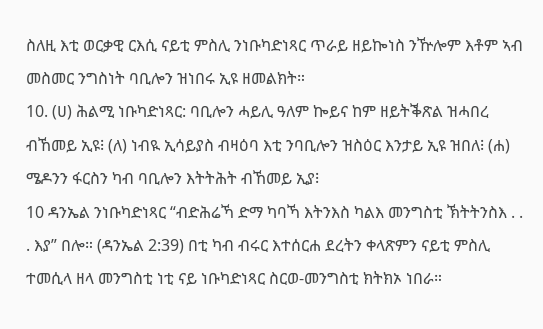ስለዚ እቲ ወርቃዊ ርእሲ ናይቲ ምስሊ ንነቡካድነጻር ጥራይ ዘይኰነስ ንዅሎም እቶም ኣብ መስመር ንግስነት ባቢሎን ዝነበሩ ኢዩ ዘመልክት።
10. (ሀ) ሕልሚ ነቡካድነጻር: ባቢሎን ሓይሊ ዓለም ኰይና ከም ዘይትቕጽል ዝሓበረ ብኸመይ ኢዩ፧ (ለ) ነብዪ ኢሳይያስ ብዛዕባ እቲ ንባቢሎን ዝስዕር እንታይ ኢዩ ዝበለ፧ (ሐ) ሜዶንን ፋርስን ካብ ባቢሎን እትትሕት ብኸመይ ኢያ፧
10 ዳንኤል ንነቡካድነጻር “ብድሕሬኻ ድማ ካባኻ እትንእስ ካልእ መንግስቲ ኽትትንስእ . . . እያ” በሎ። (ዳንኤል 2:39) በቲ ካብ ብሩር እተሰርሐ ደረትን ቀላጽምን ናይቲ ምስሊ ተመሲላ ዘላ መንግስቲ ነቲ ናይ ነቡካድነጻር ስርወ-መንግስቲ ክትክኦ ነበራ።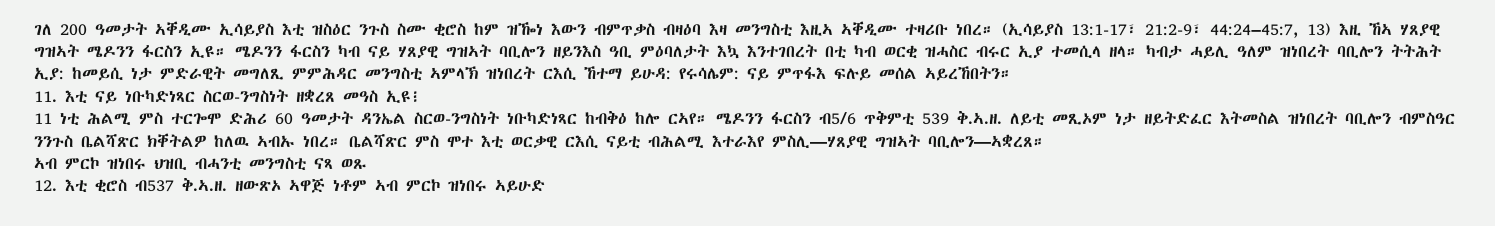ገለ 200 ዓመታት ኣቐዲሙ ኢሳይያስ እቲ ዝስዕር ንጉስ ስሙ ቂሮስ ከም ዝዀነ እውን ብምጥቃስ ብዛዕባ እዛ መንግስቲ እዚኣ ኣቐዲሙ ተዛሪቡ ነበረ። (ኢሳይያስ 13:1-17፣ 21:2-9፣ 44:24–45:7, 13) እዚ ኸኣ ሃጸያዊ ግዝኣት ሜዶንን ፋርስን ኢዩ። ሜዶንን ፋርስን ካብ ናይ ሃጸያዊ ግዝኣት ባቢሎን ዘይንእስ ዓቢ ምዕባለታት እኳ እንተገበረት በቲ ካብ ወርቂ ዝሓስር ብሩር ኢያ ተመሲላ ዘላ። ካብታ ሓይሊ ዓለም ዝነበረት ባቢሎን ትትሕት ኢያ: ከመይሲ ነታ ምድራዊት መግለጺ ምምሕዳር መንግስቲ ኣምላኽ ዝነበረት ርእሲ ኸተማ ይሁዳ: የሩሳሌም: ናይ ምጥፋእ ፍሉይ መሰል ኣይረኸበትን።
11. እቲ ናይ ነቡካድነጻር ስርወ-ንግስነት ዘቋረጸ መዓስ ኢዩ፧
11 ነቲ ሕልሚ ምስ ተርጐሞ ድሕሪ 60 ዓመታት ዳንኤል ስርወ-ንግስነት ነቡካድነጻር ከብቅዕ ከሎ ርኣየ። ሜዶንን ፋርስን ብ5/6 ጥቅምቲ 539 ቅ.ኣ.ዘ. ለይቲ መጺኦም ነታ ዘይትድፈር እትመስል ዝነበረት ባቢሎን ብምስዓር ንንጉስ ቤልሻጽር ክቐትልዎ ከለዉ ኣብኡ ነበረ። ቤልሻጽር ምስ ሞተ እቲ ወርቃዊ ርእሲ ናይቲ ብሕልሚ እተራእየ ምስሊ—ሃጸያዊ ግዝኣት ባቢሎን—ኣቋረጸ።
ኣብ ምርኮ ዝነበሩ ህዝቢ ብሓንቲ መንግስቲ ናጻ ወጹ
12. እቲ ቂሮስ ብ537 ቅ.ኣ.ዘ. ዘውጽኦ ኣዋጅ ነቶም ኣብ ምርኮ ዝነበሩ ኣይሁድ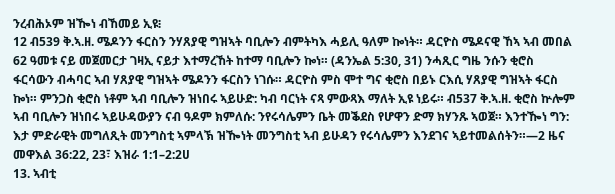ንረብሕኦም ዝዀነ ብኸመይ ኢዩ፧
12 ብ539 ቅ.ኣ.ዘ. ሜዶንን ፋርስን ንሃጸያዊ ግዝኣት ባቢሎን ብምትካእ ሓይሊ ዓለም ኰነት። ዳርዮስ ሜዶናዊ ኸኣ ኣብ መበል 62 ዓመቱ ናይ መጀመርታ ገዛኢ ናይታ እተማረኸት ከተማ ባቢሎን ኰነ። (ዳንኤል 5:30, 31) ንሓጺር ግዜ ንሱን ቂሮስ ፋርሳውን ብሓባር ኣብ ሃጸያዊ ግዝኣት ሜዶንን ፋርስን ነገሱ። ዳርዮስ ምስ ሞተ ግና ቂሮስ በይኑ ርእሲ ሃጸያዊ ግዝኣት ፋርስ ኰነ። ምንጋስ ቂሮስ ነቶም ኣብ ባቢሎን ዝነበሩ ኣይሁድ: ካብ ባርነት ናጻ ምውጻእ ማለት ኢዩ ነይሩ። ብ537 ቅ.ኣ.ዘ. ቂሮስ ኵሎም ኣብ ባቢሎን ዝነበሩ ኣይሁዳውያን ናብ ዓዶም ክምለሱ: ንየሩሳሌምን ቤት መቕደስ የሆዋን ድማ ክሃንጹ ኣወጀ። እንተዀነ ግን: እታ ምድራዊት መግለጺት መንግስቲ ኣምላኽ ዝዀነት መንግስቲ ኣብ ይሁዳን የሩሳሌምን እንደገና ኣይተመልሰትን።—2 ዜና መዋእል 36:22, 23፣ እዝራ 1:1–2:2ሀ
13. ኣብቲ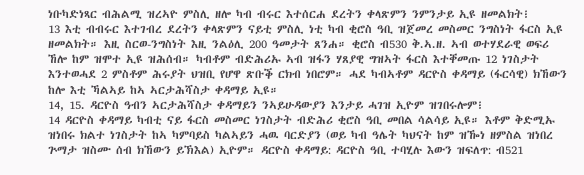ነቡካድነጻር ብሕልሚ ዝረኣዮ ምስሊ ዘሎ ካብ ብሩር እተሰርሐ ደረትን ቀላጽምን ንምንታይ ኢዩ ዘመልክት፧
13 እቲ ብብሩር እተገብረ ደረትን ቀላጽምን ናይቲ ምስሊ ነቲ ካብ ቂሮስ ዓቢ ዝጀመረ መስመር ንግስነት ፋርስ ኢዩ ዘመልክት። እዚ ስርወ-ንግስነት እዚ ንልዕሊ 200 ዓመታት ጸንሐ። ቂሮስ ብ530 ቅ.ኣ.ዘ. ኣብ ወተሃደራዊ ወፍሪ ኸሎ ከም ዝሞተ ኢዩ ዝሕሰብ። ካብቶም ብድሕሪኡ ኣብ ዝፋን ሃጸያዊ ግዝኣት ፋርስ እተቐመጡ 12 ነገስታት እንተወሓደ 2 ምስቶም ሕሩያት ህዝቢ የሆዋ ጽቡቕ ርክብ ነበሮም። ሓደ ካብኣቶም ዳርዮስ ቀዳማይ (ፋርሳዊ) ክኸውን ከሎ እቲ ኻልኣይ ከኣ ኣርታሕሻስታ ቀዳማይ ኢዩ።
14, 15. ዳርዮስ ዓብን ኣርታሕሻስታ ቀዳማይን ንኣይሁዳውያን እንታይ ሓገዝ ኢዮም ዝገበሩሎም፧
14 ዳርዮስ ቀዳማይ ካብቲ ናይ ፋርስ መስመር ነገስታት ብድሕሪ ቂሮስ ዓቢ መበል ሳልሳይ ኢዩ። እቶም ቅድሚኡ ዝነበሩ ክልተ ነገስታት ከኣ ካምባይስ ካልኣይን ሓዉ ባርድያን (ወይ ካብ ዓሌት ካህናት ከም ዝዀነ ዘምስል ዝነበረ ጕማታ ዝስሙ ሰብ ክኸውን ይኽእል) ኢዮም። ዳርዮስ ቀዳማይ: ዳርዮስ ዓቢ ተባሂሉ እውን ዝፍለጥ: ብ521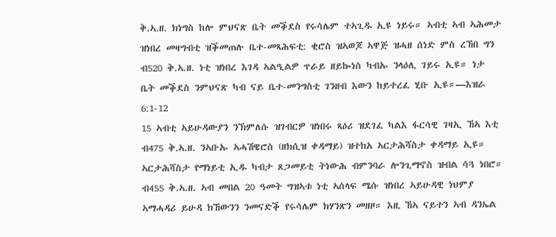ቅ.ኣ.ዘ. ክነግስ ከሎ ምህናጽ ቤት መቕደስ የሩሳሌም ተኣጊዱ ኢዩ ነይሩ። ኣብቲ ኣብ ኣሕመታ ዝነበረ መዛግብቲ ዝቕመጠሉ ቤተ-መጻሕፍቲ: ቂሮስ ዝኣወጆ ኣዋጅ ዝሓዘ ሰነድ ምስ ረኸበ ግን ብ520 ቅ.ኣ.ዘ. ነቲ ዝነበረ እገዳ ኣልዒልዎ ጥራይ ዘይኰነስ ካብኡ ንላዕሊ ገይሩ ኢዩ። ነታ ቤት መቕደስ ንምህናጽ ካብ ናይ ቤተ-መንግስቲ ገንዘብ እውን ከይተረፈ ሂቡ ኢዩ።—እዝራ 6:1-12
15 ኣብቲ ኣይሁዳውያን ንኽምለሱ ዝገብርዎ ዝነበሩ ጻዕሪ ዝደገፈ ካልእ ፋርሳዊ ገዛኢ ኸኣ እቲ ብ475 ቅ.ኣ.ዘ. ንኣቡኡ ኣሓሽዌሮስ (ዘክሲዝ ቀዳማይ) ዝተክአ ኣርታሕሻስታ ቀዳማይ ኢዩ። ኣርታሕሻስታ የማነይቲ ኢዱ ካብታ ጸጋመይቲ ትነውሕ ብምንባራ ሎንጊማኖስ ዝብል ሳጓ ነበሮ። ብ455 ቅ.ኣ.ዘ. ኣብ መበል 20 ዓመት ግዝኣቱ ነቲ ኣሰላፍ ሜሱ ዝነበረ ኣይሁዳዊ ነህምያ ኣማሓዳሪ ይሁዳ ክኸውንን ንመናድቕ የሩሳሌም ክሃንጽን መዘዞ። እዚ ኸኣ ናይተን ኣብ ዳንኤል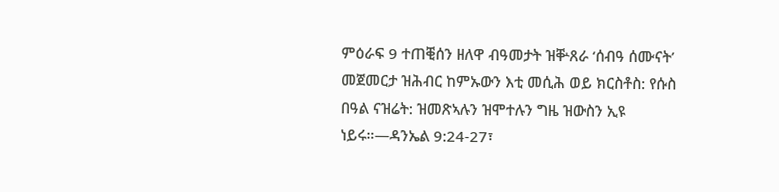ምዕራፍ 9 ተጠቒሰን ዘለዋ ብዓመታት ዝቝጸራ ‘ሰብዓ ሰሙናት’ መጀመርታ ዝሕብር ከምኡውን እቲ መሲሕ ወይ ክርስቶስ: የሱስ በዓል ናዝሬት: ዝመጽኣሉን ዝሞተሉን ግዜ ዝውስን ኢዩ ነይሩ።—ዳንኤል 9:24-27፣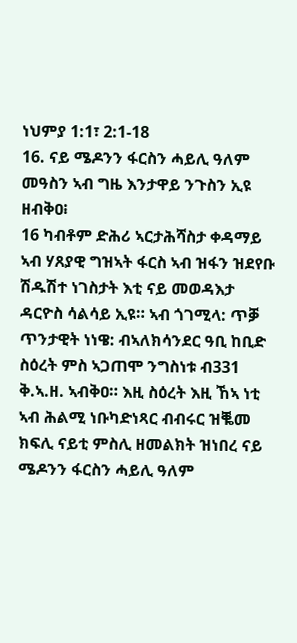ነህምያ 1:1፣ 2:1-18
16. ናይ ሜዶንን ፋርስን ሓይሊ ዓለም መዓስን ኣብ ግዜ እንታዋይ ንጉስን ኢዩ ዘብቅዐ፧
16 ካብቶም ድሕሪ ኣርታሕሻስታ ቀዳማይ ኣብ ሃጸያዊ ግዝኣት ፋርስ ኣብ ዝፋን ዝደየቡ ሽዱሽተ ነገስታት እቲ ናይ መወዳእታ ዳርዮስ ሳልሳይ ኢዩ። ኣብ ጎገሚላ: ጥቓ ጥንታዊት ነነዌ: ብኣለክሳንደር ዓቢ ከቢድ ስዕረት ምስ ኣጋጠሞ ንግስነቱ ብ331 ቅ.ኣ.ዘ. ኣብቅዐ። እዚ ስዕረት እዚ ኸኣ ነቲ ኣብ ሕልሚ ነቡካድነጻር ብብሩር ዝቘመ ክፍሊ ናይቲ ምስሊ ዘመልክት ዝነበረ ናይ ሜዶንን ፋርስን ሓይሊ ዓለም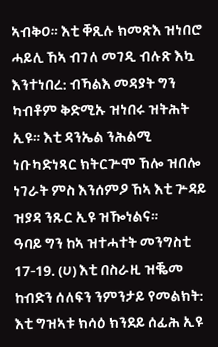ኣብቅዐ። እቲ ቐጺሉ ክመጽእ ዝነበሮ ሓይሊ ኸኣ ብገለ መገዲ ብሉጽ እኳ እንተነበረ: ብኻልእ መዳያት ግን ካብቶም ቅድሚኡ ዝነበሩ ዝትሕት ኢዩ። እቲ ዳንኤል ንሕልሚ ነቡካድነጻር ክትርጕሞ ኸሎ ዝበሎ ነገራት ምስ እንሰምዖ ኸኣ እቲ ጕዳይ ዝያዳ ንጹር ኢዩ ዝዀነልና።
ዓባይ ግን ከኣ ዝተሓተት መንግስቲ
17-19. (ሀ) እቲ በስራዚ ዝቘመ ከብድን ሰለፍን ንምንታይ የመልክት: እቲ ግዝኣቱ ክሳዕ ክንደይ ሰፊሕ ኢዩ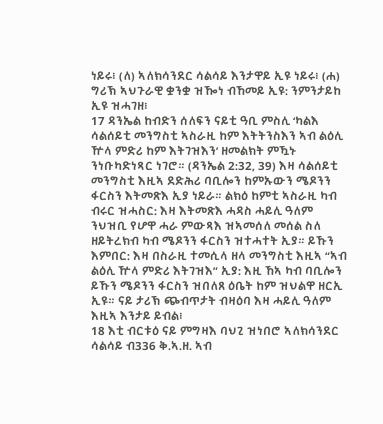ነይሩ፧ (ለ) ኣለክሳንደር ሳልሳይ እንታዋይ ኢዩ ነይሩ፧ (ሐ) ግሪኽ ኣህጉራዊ ቋንቋ ዝዀነ ብኸመይ ኢዩ: ንምንታይከ ኢዩ ዝሓገዘ፧
17 ዳንኤል ከብድን ሰለፍን ናይቲ ዓቢ ምስሊ ‘ካልእ ሳልሰይቲ መንግስቲ ኣስራዚ ከም እትትንስእን ኣብ ልዕሊ ዅላ ምድሪ ከም እትገዝእን’ ዘመልክት ምዃኑ ንነቡካድነጻር ነገሮ። (ዳንኤል 2:32, 39) እዛ ሳልሰይቲ መንግስቲ እዚኣ ደድሕሪ ባቢሎን ከምኡውን ሜዶንን ፋርስን እትመጽእ ኢያ ነይራ። ልክዕ ከምቲ ኣስራዚ ካብ ብሩር ዝሓስር: እዛ እትመጽእ ሓዳስ ሓይሊ ዓለም ንህዝቢ የሆዋ ሓራ ምውጻእ ዝኣመሰለ መሰል ስለ ዘይትረክብ ካብ ሜዶንን ፋርስን ዝተሓተት ኢያ። ይኹን እምበር: እዛ በስራዚ ተመሲላ ዘላ መንግስቲ እዚኣ “ኣብ ልዕሊ ዅላ ምድሪ እትገዝእ” ኢያ: እዚ ኸኣ ካብ ባቢሎን ይኹን ሜዶንን ፋርስን ዝበለጸ ዕቤት ከም ዝህልዋ ዘርኢ ኢዩ። ናይ ታሪኽ ጭብጥታት ብዛዕባ እዛ ሓይሊ ዓለም እዚኣ እንታይ ይብል፧
18 እቲ ብርቱዕ ናይ ምግዛእ ባህጊ ዝነበሮ ኣለክሳንደር ሳልሳይ ብ336 ቅ.ኣ.ዘ. ኣብ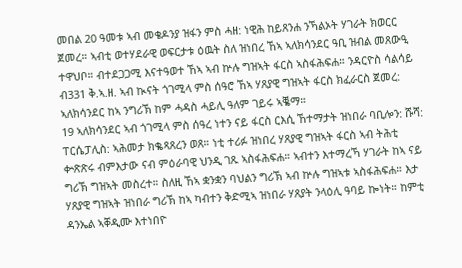መበል 20 ዓመቱ ኣብ መቄዶንያ ዝፋን ምስ ሓዘ: ነዊሕ ከይጸንሐ ንኻልኦት ሃገራት ክወርር ጀመረ። ኣብቲ ወተሃደራዊ ወፍርታቱ ዕዉት ስለ ዝነበረ ኸኣ ኣለክሳንደር ዓቢ ዝብል መጸውዒ ተዋህቦ። ብተደጋጋሚ እናተዓወተ ኸኣ ኣብ ኵሉ ግዝኣት ፋርስ ኣስፋሕፍሐ። ንዳርዮስ ሳልሳይ ብ331 ቅ.ኣ.ዘ. ኣብ ኲናት ጎገሚላ ምስ ሰዓሮ ኸኣ ሃጸያዊ ግዝኣት ፋርስ ክፈራርስ ጀመረ: ኣለክሳንደር ከኣ ንግሪኽ ከም ሓዳስ ሓይሊ ዓለም ገይሩ ኣቘማ።
19 ኣለክሳንደር ኣብ ጎገሚላ ምስ ሰዓረ ነተን ናይ ፋርስ ርእሲ ኸተማታት ዝነበራ ባቢሎን: ሹሻ: ፐርሴፓሊስ: ኣሕመታ ክቈጻጸረን ወጸ። ነቲ ተሪፉ ዝነበረ ሃጸያዊ ግዝኣት ፋርስ ኣብ ትሕቲ ቍጽጽሩ ብምእታው ናብ ምዕራባዊ ህንዲ ገጹ ኣስፋሕፍሐ። ኣብተን እተማረኻ ሃገራት ከኣ ናይ ግሪኽ ግዝኣት መስረተ። ስለዚ ኸኣ ቋንቋን ባህልን ግሪኽ ኣብ ኵሉ ግዝኣቱ ኣስፋሕፍሐ። እታ ሃጸያዊ ግዝኣት ዝነበራ ግሪኽ ከኣ ካብተን ቅድሚኣ ዝነበራ ሃጸያት ንላዕሊ ዓባይ ኰነት። ከምቲ ዳንኤል ኣቐዲሙ እተነበዮ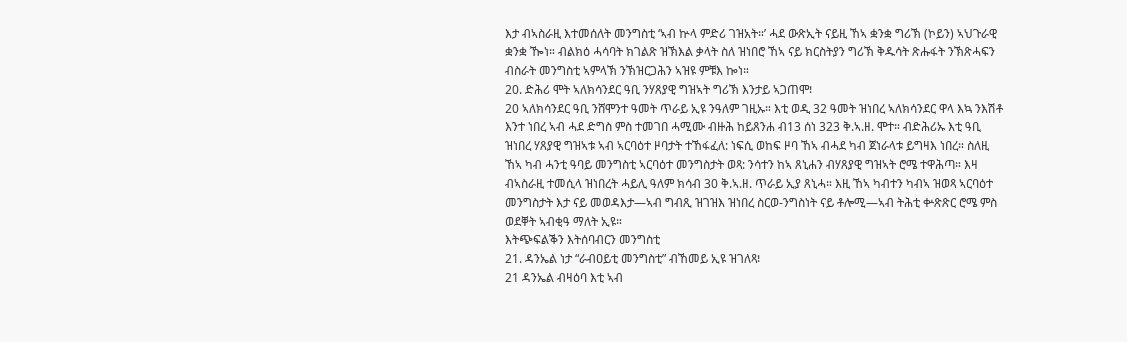እታ ብኣስራዚ እተመሰለት መንግስቲ ‘ኣብ ኵላ ምድሪ ገዝአት።’ ሓደ ውጽኢት ናይዚ ኸኣ ቋንቋ ግሪኽ (ኮይን) ኣህጉራዊ ቋንቋ ዀነ። ብልክዕ ሓሳባት ክገልጽ ዝኽእል ቃላት ስለ ዝነበሮ ኸኣ ናይ ክርስትያን ግሪኽ ቅዱሳት ጽሑፋት ንኽጽሓፍን ብስራት መንግስቲ ኣምላኽ ንኽዝርጋሕን ኣዝዩ ምቹእ ኰነ።
20. ድሕሪ ሞት ኣለክሳንደር ዓቢ ንሃጸያዊ ግዝኣት ግሪኽ እንታይ ኣጋጠሞ፧
20 ኣለክሳንደር ዓቢ ንሸሞንተ ዓመት ጥራይ ኢዩ ንዓለም ገዚኡ። እቲ ወዲ 32 ዓመት ዝነበረ ኣለክሳንደር ዋላ እኳ ንእሽቶ እንተ ነበረ ኣብ ሓደ ድግስ ምስ ተመገበ ሓሚሙ ብዙሕ ከይጸንሐ ብ13 ሰነ 323 ቅ.ኣ.ዘ. ሞተ። ብድሕሪኡ እቲ ዓቢ ዝነበረ ሃጸያዊ ግዝኣቱ ኣብ ኣርባዕተ ዞባታት ተኸፋፈለ: ነፍሲ ወከፍ ዞባ ኸኣ ብሓደ ካብ ጀነራላቱ ይግዛእ ነበረ። ስለዚ ኸኣ ካብ ሓንቲ ዓባይ መንግስቲ ኣርባዕተ መንግስታት ወጻ: ንሳተን ከኣ ጸኒሐን ብሃጸያዊ ግዝኣት ሮሜ ተዋሕጣ። እዛ ብኣስራዚ ተመሲላ ዝነበረት ሓይሊ ዓለም ክሳብ 30 ቅ.ኣ.ዘ. ጥራይ ኢያ ጸኒሓ። እዚ ኸኣ ካብተን ካብኣ ዝወጻ ኣርባዕተ መንግስታት እታ ናይ መወዳእታ—ኣብ ግብጺ ዝገዝእ ዝነበረ ስርወ-ንግስነት ናይ ቶሎሚ—ኣብ ትሕቲ ቍጽጽር ሮሜ ምስ ወደቐት ኣብቂዓ ማለት ኢዩ።
እትጭፍልቕን እትሰባብርን መንግስቲ
21. ዳንኤል ነታ “ራብዐይቲ መንግስቲ” ብኸመይ ኢዩ ዝገለጻ፧
21 ዳንኤል ብዛዕባ እቲ ኣብ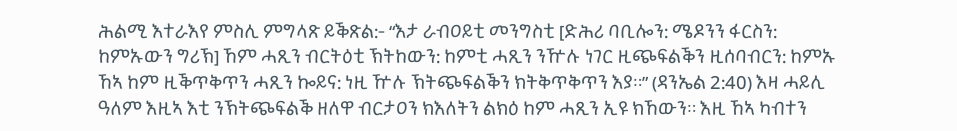ሕልሚ እተራእየ ምስሊ ምግላጽ ይቕጽል:- “እታ ራብዐይቲ መንግስቲ [ድሕሪ ባቢሎን: ሜዶንን ፋርስን: ከምኡውን ግሪኽ] ኸም ሓጺን ብርትዕቲ ኽትከውን: ከምቲ ሓጺን ንዅሉ ነገር ዚጭፍልቕን ዚሰባብርን: ከምኡ ኸኣ ከም ዚቕጥቅጥን ሓጺን ኰይና: ነዚ ዅሉ ኽትጭፍልቕን ክትቅጥቅጥን እያ።” (ዳንኤል 2:40) እዛ ሓይሊ ዓለም እዚኣ እቲ ንኽትጭፍልቕ ዘለዋ ብርታዐን ክእለትን ልክዕ ከም ሓጺን ኢዩ ክኸውን። እዚ ኸኣ ካብተን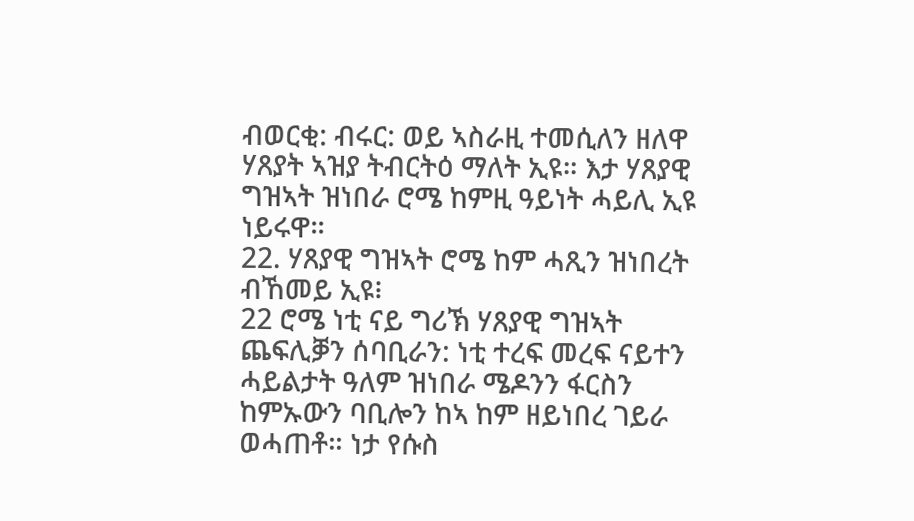ብወርቂ: ብሩር: ወይ ኣስራዚ ተመሲለን ዘለዋ ሃጸያት ኣዝያ ትብርትዕ ማለት ኢዩ። እታ ሃጸያዊ ግዝኣት ዝነበራ ሮሜ ከምዚ ዓይነት ሓይሊ ኢዩ ነይሩዋ።
22. ሃጸያዊ ግዝኣት ሮሜ ከም ሓጺን ዝነበረት ብኸመይ ኢዩ፧
22 ሮሜ ነቲ ናይ ግሪኽ ሃጸያዊ ግዝኣት ጨፍሊቓን ሰባቢራን: ነቲ ተረፍ መረፍ ናይተን ሓይልታት ዓለም ዝነበራ ሜዶንን ፋርስን ከምኡውን ባቢሎን ከኣ ከም ዘይነበረ ገይራ ወሓጠቶ። ነታ የሱስ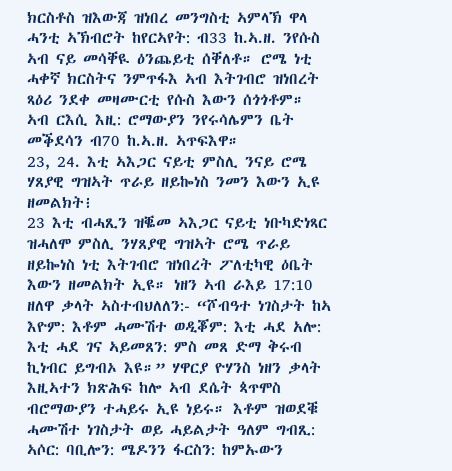ክርስቶስ ዝእውጃ ዝነበረ መንግስቲ ኣምላኽ ዋላ ሓንቲ ኣኽብሮት ከየርኣየት: ብ33 ከ.ኣ.ዘ. ንየሱስ ኣብ ናይ መሳቐዪ ዕንጨይቲ ሰቐለቶ። ሮሜ ነቲ ሓቀኛ ክርስትና ንምጥፋእ ኣብ እትገብሮ ዝነበረት ጻዕሪ ንደቀ መዛሙርቲ የሱስ እውን ሰጎጎቶም። ኣብ ርእሲ እዚ: ሮማውያን ንየሩሳሌምን ቤት መቕደሳን ብ70 ከ.ኣ.ዘ. ኣጥፍእዋ።
23, 24. እቲ ኣእጋር ናይቲ ምስሊ ንናይ ሮሜ ሃጸያዊ ግዝኣት ጥራይ ዘይኰነስ ንመን እውን ኢዩ ዘመልክት፧
23 እቲ ብሓጺን ዝቘመ ኣእጋር ናይቲ ነቡካድነጻር ዝሓለሞ ምስሊ ንሃጸያዊ ግዝኣት ሮሜ ጥራይ ዘይኰነስ ነቲ እትገብሮ ዝነበረት ፖለቲካዊ ዕቤት እውን ዘመልክት ኢዩ። ነዘን ኣብ ራእይ 17:10 ዘለዋ ቃላት ኣስተብህለለን:- “ሾብዓተ ነገስታት ከኣ እዮም: እቶም ሓሙሽተ ወዲቖም: እቲ ሓደ አሎ: እቲ ሓደ ገና ኣይመጸን: ምስ መጸ ድማ ቅሩብ ኪነብር ይግብኦ እዩ።” ሃዋርያ ዮሃንስ ነዘን ቃላት እዚኣተን ክጽሕፍ ከሎ ኣብ ደሴት ጳጥሞስ ብሮማውያን ተሓይሩ ኢዩ ነይሩ። እቶም ዝወደቑ ሓሙሽተ ነገስታት ወይ ሓይልታት ዓለም ግብጺ: ኣሶር: ባቢሎን: ሜዶንን ፋርስን: ከምኡውን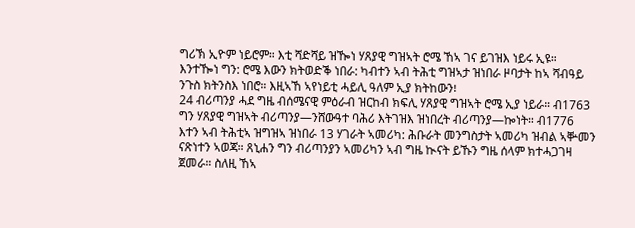ግሪኽ ኢዮም ነይሮም። እቲ ሻድሻይ ዝዀነ ሃጸያዊ ግዝኣት ሮሜ ኸኣ ገና ይገዝእ ነይሩ ኢዩ። እንተዀነ ግን: ሮሜ እውን ክትወድቕ ነበራ: ካብተን ኣብ ትሕቲ ግዝኣታ ዝነበራ ዞባታት ከኣ ሻብዓይ ንጉስ ክትንስእ ነበሮ። እዚኣኸ ኣየነይቲ ሓይሊ ዓለም ኢያ ክትከውን፧
24 ብሪጣንያ ሓደ ግዜ ብሰሜናዊ ምዕራብ ዝርከብ ክፍሊ ሃጸያዊ ግዝኣት ሮሜ ኢያ ነይራ። ብ1763 ግን ሃጸያዊ ግዝኣት ብሪጣንያ—ንሸውዓተ ባሕሪ እትገዝእ ዝነበረት ብሪጣንያ—ኰነት። ብ1776 እተን ኣብ ትሕቲኣ ዝግዝኣ ዝነበራ 13 ሃገራት ኣመሪካ: ሕቡራት መንግስታት ኣመሪካ ዝብል ኣቝመን ናጽነተን ኣወጃ። ጸኒሐን ግን ብሪጣንያን ኣመሪካን ኣብ ግዜ ኲናት ይኹን ግዜ ሰላም ክተሓጋገዛ ጀመራ። ስለዚ ኸኣ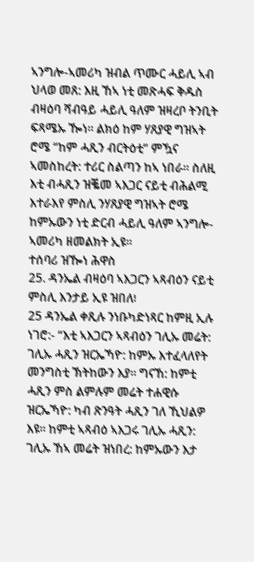ኣንግሎ-ኣመሪካ ዝብል ጥሙር ሓይሊ ኣብ ህላወ መጸ: እዚ ኸኣ ነቲ መጽሓፍ ቅዱስ ብዛዕባ ሻብዓይ ሓይሊ ዓለም ዝዛረቦ ትንቢት ፍጻሜኡ ዀነ። ልክዕ ከም ሃጸያዊ ግዝኣት ሮሜ “ከም ሓጺን ብርትዕቲ” ምዃና ኣመስከረት: ተሪር ስልጣን ከኣ ነበራ። ስለዚ እቲ ብሓጺን ዝቘመ ኣእጋር ናይቲ ብሕልሚ እተራእየ ምስሊ ንሃጸያዊ ግዝኣት ሮሜ ከምኡውን ነቲ ድርብ ሓይሊ ዓለም ኣንግሎ-ኣመሪካ ዘመልክት ኢዩ።
ተሰባሪ ዝዀነ ሕዋስ
25. ዳንኤል ብዛዕባ ኣእጋርን ኣጻብዕን ናይቲ ምስሊ እንታይ ኢዩ ዝበለ፧
25 ዳንኤል ቀጺሉ ንነቡካድነጻር ከምዚ ኢሉ ነገሮ:- “እቲ ኣእጋርን ኣጻብዕን ገሊኡ መሬት: ገሊኡ ሓጺን ዝርኤኻዮ: ከምኡ እተፈላለየት መንግስቲ ኽትከውን እያ። ግናኸ: ከምቲ ሓጺን ምስ ልምሉም መሬት ተሐዊሱ ዝርኤኻዮ: ካብ ጽንዓት ሓጺን ገለ ኺህልዎ እዩ። ከምቲ ኣጻብዕ ኣእጋሩ ገሊኡ ሓጺን: ገሊኡ ኸኣ መሬት ዝነበረ: ከምኡውን እታ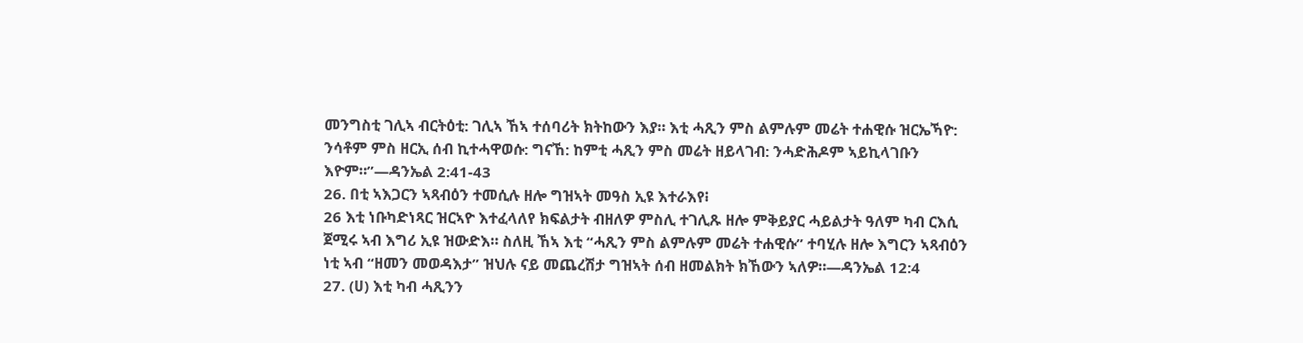መንግስቲ ገሊኣ ብርትዕቲ: ገሊኣ ኸኣ ተሰባሪት ክትከውን እያ። እቲ ሓጺን ምስ ልምሉም መሬት ተሐዊሱ ዝርኤኻዮ: ንሳቶም ምስ ዘርኢ ሰብ ኪተሓዋወሱ: ግናኸ: ከምቲ ሓጺን ምስ መሬት ዘይላገብ: ንሓድሕዶም ኣይኪላገቡን እዮም።”—ዳንኤል 2:41-43
26. በቲ ኣእጋርን ኣጻብዕን ተመሲሉ ዘሎ ግዝኣት መዓስ ኢዩ እተራእየ፧
26 እቲ ነቡካድነጻር ዝርኣዮ እተፈላለየ ክፍልታት ብዘለዎ ምስሊ ተገሊጹ ዘሎ ምቅይያር ሓይልታት ዓለም ካብ ርእሲ ጀሚሩ ኣብ እግሪ ኢዩ ዝውድእ። ስለዚ ኸኣ እቲ “ሓጺን ምስ ልምሉም መሬት ተሐዊሱ” ተባሂሉ ዘሎ እግርን ኣጻብዕን ነቲ ኣብ “ዘመን መወዳእታ” ዝህሉ ናይ መጨረሽታ ግዝኣት ሰብ ዘመልክት ክኸውን ኣለዎ።—ዳንኤል 12:4
27. (ሀ) እቲ ካብ ሓጺንን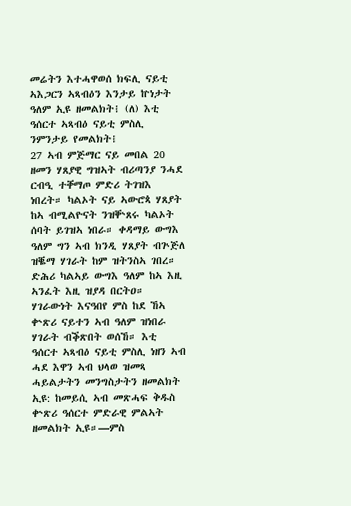መሬትን እተሓዋወሰ ክፍሊ ናይቲ ኣእጋርን ኣጻብዕን እንታይ ኵነታት ዓለም ኢዩ ዘመልክት፧ (ለ) እቲ ዓሰርተ ኣጻብዕ ናይቲ ምስሊ ንምንታይ የመልክት፧
27 ኣብ ምጅማር ናይ መበል 20 ዘመን ሃጸያዊ ግዝኣት ብሪጣንያ ንሓደ ርብዒ ተቐማጦ ምድሪ ትገዝእ ነበረት። ካልኦት ናይ ኣውሮጳ ሃጸያት ከኣ ብሚልዮናት ንዝቝጸሩ ካልኦት ሰባት ይገዝኣ ነበራ። ቀዳማይ ውግእ ዓለም ግን ኣብ ክንዲ ሃጸያት ብጕጅለ ዝቘማ ሃገራት ከም ዝትንስኣ ገበረ። ድሕሪ ካልኣይ ውግእ ዓለም ከኣ እዚ ኣንፈት እዚ ዝያዳ በርትዐ። ሃገራውነት እናዓበየ ምስ ከደ ኸኣ ቍጽሪ ናይተን ኣብ ዓለም ዝነበራ ሃገራት ብቕጽበት ወሰኸ። እቲ ዓሰርተ ኣጻብዕ ናይቲ ምስሊ ነዘን ኣብ ሓደ እዋን ኣብ ህላወ ዝመጻ ሓይልታትን መንግስታትን ዘመልክት ኢዩ: ከመይሲ ኣብ መጽሓፍ ቅዱስ ቍጽሪ ዓሰርተ ምድራዊ ምልኣት ዘመልክት ኢዩ።—ምስ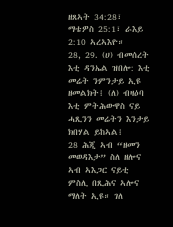ዘጸኣት 34:28፣ ማቴዎስ 25:1፣ ራእይ 2:10 ኣረኣእዮ።
28, 29. (ሀ) ብመሰረት እቲ ዳንኤል ዝበሎ: እቲ መሬት ንምንታይ ኢዩ ዘመልክት፧ (ለ) ብዛዕባ እቲ ምትሕውዋስ ናይ ሓጺንን መሬትን እንታይ ክበሃል ይከኣል፧
28 ሕጂ ኣብ “ዘመን መወዳእታ” ስለ ዘሎና ኣብ ኣእጋር ናይቲ ምስሊ በጺሕና ኣሎና ማለት ኢዩ። ገለ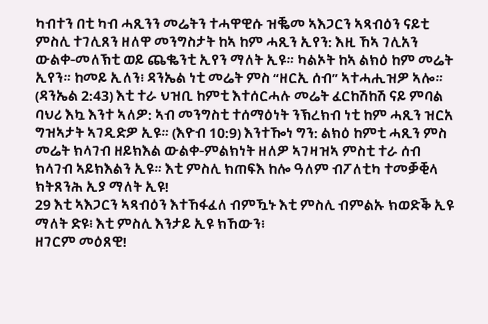ካብተን በቲ ካብ ሓጺንን መሬትን ተሓዋዊሱ ዝቘመ ኣእጋርን ኣጻብዕን ናይቲ ምስሊ ተገሊጸን ዘለዋ መንግስታት ከኣ ከም ሓጺን ኢየን: እዚ ኸኣ ገሊአን ውልቀ-መለኽቲ ወይ ጨቈንቲ ኢየን ማለት ኢዩ። ካልኦት ከኣ ልክዕ ከም መሬት ኢየን። ከመይ ኢለን፧ ዳንኤል ነቲ መሬት ምስ “ዘርኢ ሰብ” ኣተሓሒዝዎ ኣሎ። (ዳንኤል 2:43) እቲ ተራ ህዝቢ ከምቲ እተሰርሓሉ መሬት ፈርከሽከሽ ናይ ምባል ባህሪ እኳ እንተ ኣለዎ: ኣብ መንግስቲ ተሰማዕነት ንኽረክብ ነቲ ከም ሓጺን ዝርአ ግዝኣታት ኣገዲድዎ ኢዩ። (እዮብ 10:9) እንተዀነ ግን: ልክዕ ከምቲ ሓጺን ምስ መሬት ክላገብ ዘይክእል ውልቀ-ምልክነት ዘለዎ ኣገዛዝኣ ምስቲ ተራ ሰብ ክላገብ ኣይክእልን ኢዩ። እቲ ምስሊ ክጠፍእ ከሎ ዓለም ብፖለቲካ ተመቓቒላ ክትጸንሕ ኢያ ማለት ኢዩ!
29 እቲ ኣእጋርን ኣጻብዕን እተኸፋፈለ ብምዃኑ እቲ ምስሊ ብምልኡ ክወድቕ ኢዩ ማለት ድዩ፧ እቲ ምስሊ እንታይ ኢዩ ክኸውን፧
ዘገርም መዕጸዊ!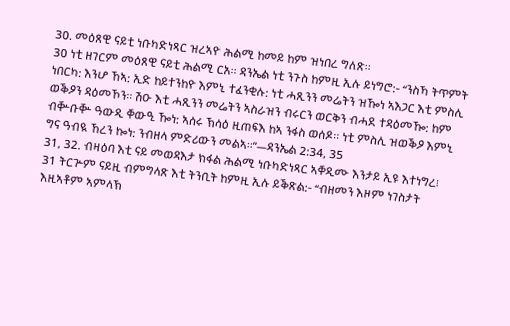30. መዕጸዊ ናይቲ ነቡካድነጻር ዝረኣዮ ሕልሚ ከመይ ከም ዝነበረ ግለጽ።
30 ነቲ ዘገርም መዕጸዊ ናይቲ ሕልሚ ርአ። ዳንኤል ነቲ ንጉስ ከምዚ ኢሉ ይነግሮ:- “ንስኻ ትጥምት ነበርካ: እንሆ ኸኣ: ኢድ ከይተንከዮ እምኒ ተፈንቂሉ: ነቲ ሓጺንን መሬትን ዝዀነ ኣእጋር እቲ ምስሊ ወቕዖን ዳዕመኾን። ሽዑ እቲ ሓጺንን መሬትን ኣስራዝን ብሩርን ወርቅን ብሓደ ተዳዕመዀ: ከም ብቝቡቝ ዓውዲ ቐውዒ ዀነ: ኣሰሩ ኽሳዕ ዚጠፍእ ከኣ ንፋስ ወሰዶ። ነቲ ምስሊ ዝወቕዖ እምኒ ግና ዓብዪ ኸረን ኰነ: ንብዘላ ምድሪውን መልኣ።”—ዳንኤል 2:34, 35
31, 32. ብዛዕባ እቲ ናይ መወዳእታ ክፋል ሕልሚ ነቡካድነጻር ኣቐዲሙ እንታይ ኢዩ እተነግረ፧
31 ትርጕም ናይዚ ብምግላጽ እቲ ትንቢት ከምዚ ኢሉ ይቕጽል:- “ብዘመን እዞም ነገስታት እዚኣቶም ኣምላኽ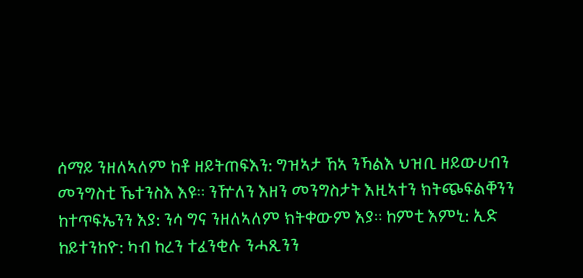ሰማይ ንዘለኣለም ከቶ ዘይትጠፍእን: ግዝኣታ ኸኣ ንኻልእ ህዝቢ ዘይውሀብን መንግስቲ ኼተንስእ እዩ። ንዅለን እዘን መንግስታት እዚኣተን ክትጭፍልቐንን ከተጥፍኤንን እያ: ንሳ ግና ንዘለኣለም ክትቀውም እያ። ከምቲ እምኒ: ኢድ ከይተንከዮ: ካብ ከረን ተፈንቂሉ ንሓጺንን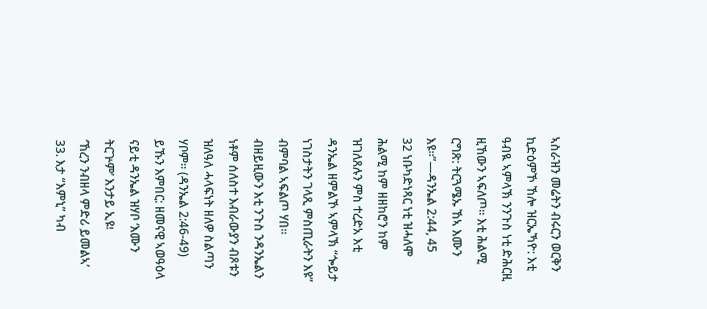ኣስራዝን መሬትን ብሩርን ወርቅን ኪድዕምኾ ኸሎ ዝርኤኻዮ: እቲ ዓብዪ ኣምላኽ ንንጉስ ነቲ ድሕርዚ ዚኸውን ኣፍለጦ። እቲ ሕልሚ ርግጽ: ትርጓሜኡ ኸኣ እሙን እዩ።”—ዳንኤል 2:44, 45
32 ነቡካድነጻር ነቲ ዝሓለሞ ሕልሚ ከም ዘዘከሮን ከም ዝገለጸሉን ምስ ተረድአ እቲ ዳንኤል ዘምልኾ ኣምላኽ “ጐይታ ነገስታትን ገላጺ ምስጢራትን እዩ” ብምባል ኣፍልጦ ሃበ። ብዘይዚውን እቲ ንጉስ ንዳንኤልን ነቶም ሰለስተ እብራውያን ብጾቱን ዝለዓለ ሓላፍነት ዘለዎ ስልጣን ሃቦም። (ዳንኤል 2:46-49) ይኹን እምበር: ዘመናዊ ኣወዓዕላ ናይቲ ዳንኤል ዝሃቦ ‘እሙን ትርጕም’ እንታይ ኢዩ፧
‘ኸረን ንብዘላ ምድሪ ይመልኣ’
33. እታ “እምኒ” ካብ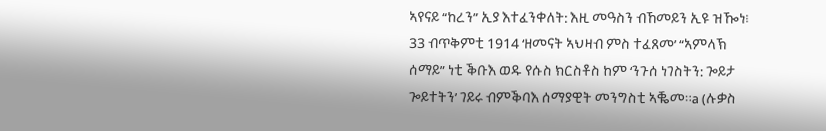ኣየናይ “ከረን” ኢያ እተፈንቀለት: እዚ መዓስን ብኸመይን ኢዩ ዝዀነ፧
33 ብጥቅምቲ 1914 ‘ዘመናት ኣህዛብ ምስ ተፈጸመ’ “ኣምላኽ ሰማይ” ነቲ ቕቡእ ወዱ የሱስ ክርስቶስ ከም ‘ንጉሰ ነገስትን: ጐይታ ጐይተትን’ ገይሩ ብምቕባእ ሰማያዊት መንግስቲ ኣቘመ።a (ሉቃስ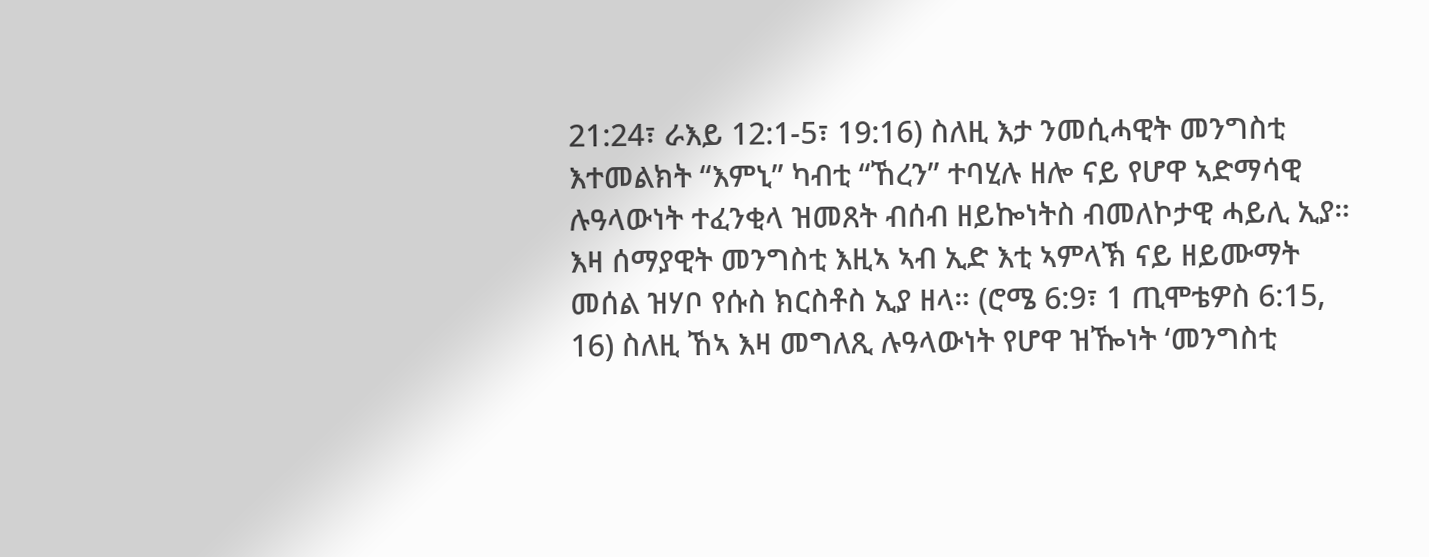21:24፣ ራእይ 12:1-5፣ 19:16) ስለዚ እታ ንመሲሓዊት መንግስቲ እተመልክት “እምኒ” ካብቲ “ኸረን” ተባሂሉ ዘሎ ናይ የሆዋ ኣድማሳዊ ሉዓላውነት ተፈንቂላ ዝመጸት ብሰብ ዘይኰነትስ ብመለኮታዊ ሓይሊ ኢያ። እዛ ሰማያዊት መንግስቲ እዚኣ ኣብ ኢድ እቲ ኣምላኽ ናይ ዘይሙማት መሰል ዝሃቦ የሱስ ክርስቶስ ኢያ ዘላ። (ሮሜ 6:9፣ 1 ጢሞቴዎስ 6:15, 16) ስለዚ ኸኣ እዛ መግለጺ ሉዓላውነት የሆዋ ዝዀነት ‘መንግስቲ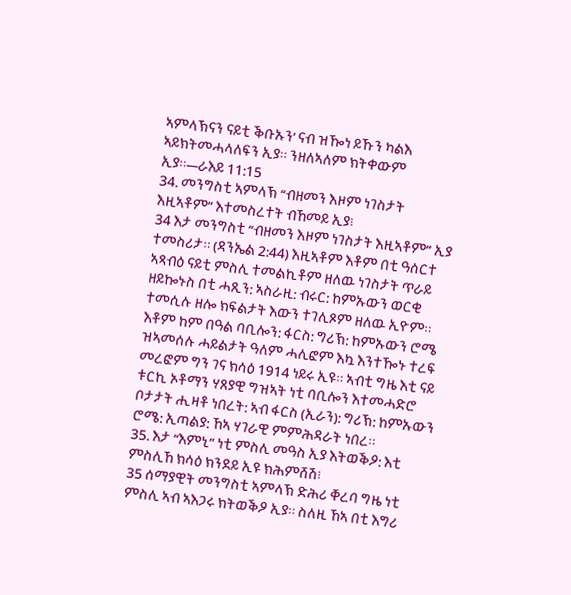ኣምላኽናን ናይቲ ቕቡኡን’ ናብ ዝዀነ ይኹን ካልእ ኣይክትመሓላለፍን ኢያ። ንዘለኣለም ክትቀውም ኢያ።—ራእይ 11:15
34. መንግስቲ ኣምላኽ “ብዘመን እዞም ነገስታት እዚኣቶም” እተመስረተት ብኸመይ ኢያ፧
34 እታ መንግስቲ “ብዘመን እዞም ነገስታት እዚኣቶም” ኢያ ተመስሪታ። (ዳንኤል 2:44) እዚኣቶም እቶም በቲ ዓሰርተ ኣጻብዕ ናይቲ ምስሊ ተመልኪቶም ዘለዉ ነገስታት ጥራይ ዘይኰኑስ በቲ ሓጺን: ኣስራዚ: ብሩር: ከምኡውን ወርቂ ተመሲሉ ዘሎ ክፍልታት እውን ተገሊጾም ዘለዉ ኢዮም። እቶም ከም በዓል ባቢሎን: ፋርስ: ግሪኽ: ከምኡውን ሮሜ ዝኣመሰሉ ሓይልታት ዓለም ሓሊፎም እኳ እንተዀኑ ተረፍ መረፎም ግን ገና ክሳዕ 1914 ነይሩ ኢዩ። ኣብቲ ግዜ እቲ ናይ ቱርኪ ኦቶማን ሃጸያዊ ግዝኣት ነቲ ባቢሎን እተመሓድሮ ቦታታት ሒዛቶ ነበረት: ኣብ ፋርስ (ኢራን): ግሪኽ: ከምኡውን ሮሜ: ኢጣልያ: ኸኣ ሃገራዊ ምምሕዳራት ነበረ።
35. እታ “እምኒ” ነቲ ምስሊ መዓስ ኢያ እትወቕዖ: እቲ ምስሊኸ ክሳዕ ክንደይ ኢዩ ክሕምሸሽ፧
35 ሰማያዊት መንግስቲ ኣምላኽ ድሕሪ ቐረባ ግዜ ነቲ ምስሊ ኣብ ኣእጋሩ ክትወቕዖ ኢያ። ስለዚ ኸኣ በቲ እግሪ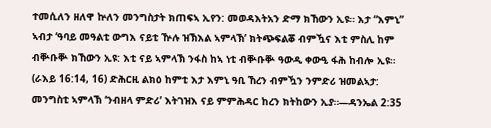ተመሲለን ዘለዋ ኵለን መንግስታት ክጠፍኣ ኢየን: መወዳእትአን ድማ ክኸውን ኢዩ። እታ “እምኒ” ኣብታ ‘ዓባይ መዓልቲ ውግእ ናይቲ ዅሉ ዝኽእል ኣምላኽ’ ክትጭፍልቖ ብምዃና እቲ ምስሊ ከም ብቝቡቝ ክኸውን ኢዩ: እቲ ናይ ኣምላኽ ንፋስ ከኣ ነቲ ብቝቡቝ ዓውዲ ቀውዒ ፋሕ ከብሎ ኢዩ። (ራእይ 16:14, 16) ድሕርዚ ልክዕ ከምቲ እታ እምኒ ዓቢ ኸረን ብምዃን ንምድሪ ዝመልኣታ: መንግስቲ ኣምላኽ ‘ንብዘላ ምድሪ’ እትገዝእ ናይ ምምሕዳር ከረን ክትከውን ኢያ።—ዳንኤል 2:35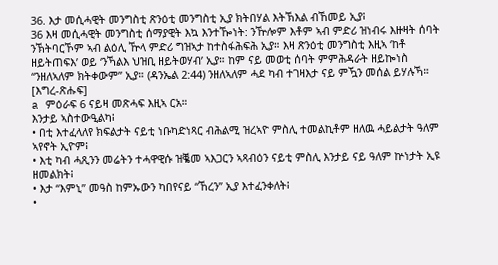36. እታ መሲሓዊት መንግስቲ ጽንዕቲ መንግስቲ ኢያ ክትበሃል እትኽእል ብኸመይ ኢያ፧
36 እዛ መሲሓዊት መንግስቲ ሰማያዊት እኳ እንተዀነት: ንዅሎም እቶም ኣብ ምድሪ ዝነብሩ እዙዛት ሰባት ንኽትባርኾም ኣብ ልዕሊ ዅላ ምድሪ ግዝኣታ ከተስፋሕፍሕ ኢያ። እዛ ጽንዕቲ መንግስቲ እዚኣ ‘ከቶ ዘይትጠፍእ’ ወይ ‘ንኻልእ ህዝቢ ዘይትወሃብ’ ኢያ። ከም ናይ መወቲ ሰባት ምምሕዳራት ዘይኰነስ “ንዘለኣለም ክትቀውም” ኢያ። (ዳንኤል 2:44) ንዘለኣለም ሓደ ካብ ተገዛእታ ናይ ምዃን መሰል ይሃሉኻ።
[እግረ-ጽሑፍ]
a ምዕራፍ 6 ናይዛ መጽሓፍ እዚኣ ርአ።
እንታይ ኣስተውዒልካ፧
• በቲ እተፈላለየ ክፍልታት ናይቲ ነቡካድነጻር ብሕልሚ ዝረኣዮ ምስሊ ተመልኪቶም ዘለዉ ሓይልታት ዓለም ኣየኖት ኢዮም፧
• እቲ ካብ ሓጺንን መሬትን ተሓዋዊሱ ዝቘመ ኣእጋርን ኣጻብዕን ናይቲ ምስሊ እንታይ ናይ ዓለም ኵነታት ኢዩ ዘመልክት፧
• እታ “እምኒ” መዓስ ከምኡውን ካበየናይ “ኸረን” ኢያ እተፈንቀለት፧
•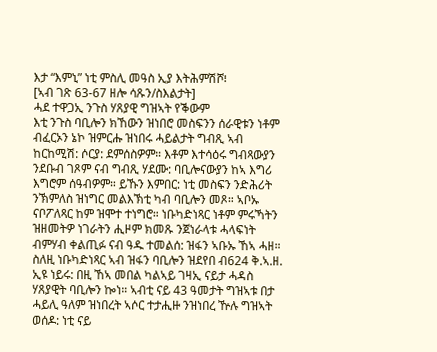እታ “እምኒ” ነቲ ምስሊ መዓስ ኢያ እትሕምሽሾ፧
[ኣብ ገጽ 63-67 ዘሎ ሳጹን/ስእልታት]
ሓደ ተዋጋኢ ንጉስ ሃጸያዊ ግዝኣት የቕውም
እቲ ንጉስ ባቢሎን ክኸውን ዝነበሮ መስፍንን ሰራዊቱን ነቶም ብፈርኦን ኔኮ ዝምርሑ ዝነበሩ ሓይልታት ግብጺ ኣብ ከርከሚሽ: ሶርያ: ደምሰስዎም። እቶም እተሳዕሩ ግብጻውያን ንደቡብ ገጾም ናብ ግብጺ ሃደሙ: ባቢሎናውያን ከኣ እግሪ እግሮም ሰዓብዎም። ይኹን እምበር: ነቲ መስፍን ንድሕሪት ንኽምለስ ዝነግር መልእኽቲ ካብ ባቢሎን መጾ። ኣቦኡ ናቦፖለጻር ከም ዝሞተ ተነግሮ። ነቡካድነጻር ነቶም ምሩኻትን ዝዘመትዎ ነገራትን ሒዞም ክመጹ ንጀነራላቱ ሓላፍነት ብምሃብ ቀልጢፉ ናብ ዓዱ ተመልሰ: ዝፋን ኣቡኡ ኸኣ ሓዘ።
ስለዚ ነቡካድነጻር ኣብ ዝፋን ባቢሎን ዝደየበ ብ624 ቅ.ኣ.ዘ. ኢዩ ነይሩ: በዚ ኸኣ መበል ካልኣይ ገዛኢ ናይታ ሓዳስ ሃጸያዊት ባቢሎን ኰነ። ኣብቲ ናይ 43 ዓመታት ግዝኣቱ በታ ሓይሊ ዓለም ዝነበረት ኣሶር ተታሒዙ ንዝነበረ ዅሉ ግዝኣት ወሰዶ: ነቲ ናይ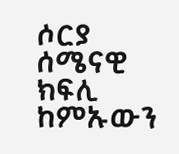ሶርያ ሰሜናዊ ክፍሊ ከምኡውን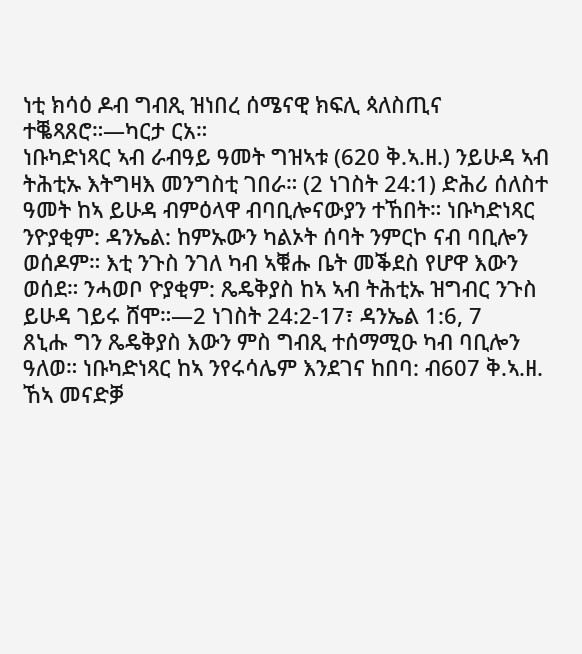ነቲ ክሳዕ ዶብ ግብጺ ዝነበረ ሰሜናዊ ክፍሊ ጳለስጢና ተቘጻጸሮ።—ካርታ ርአ።
ነቡካድነጻር ኣብ ራብዓይ ዓመት ግዝኣቱ (620 ቅ.ኣ.ዘ.) ንይሁዳ ኣብ ትሕቲኡ እትግዛእ መንግስቲ ገበራ። (2 ነገስት 24:1) ድሕሪ ሰለስተ ዓመት ከኣ ይሁዳ ብምዕላዋ ብባቢሎናውያን ተኸበት። ነቡካድነጻር ንዮያቂም: ዳንኤል: ከምኡውን ካልኦት ሰባት ንምርኮ ናብ ባቢሎን ወሰዶም። እቲ ንጉስ ንገለ ካብ ኣቑሑ ቤት መቕደስ የሆዋ እውን ወሰደ። ንሓወቦ ዮያቂም: ጼዴቅያስ ከኣ ኣብ ትሕቲኡ ዝግብር ንጉስ ይሁዳ ገይሩ ሸሞ።—2 ነገስት 24:2-17፣ ዳንኤል 1:6, 7
ጸኒሑ ግን ጼዴቅያስ እውን ምስ ግብጺ ተሰማሚዑ ካብ ባቢሎን ዓለወ። ነቡካድነጻር ከኣ ንየሩሳሌም እንደገና ከበባ: ብ607 ቅ.ኣ.ዘ. ኸኣ መናድቓ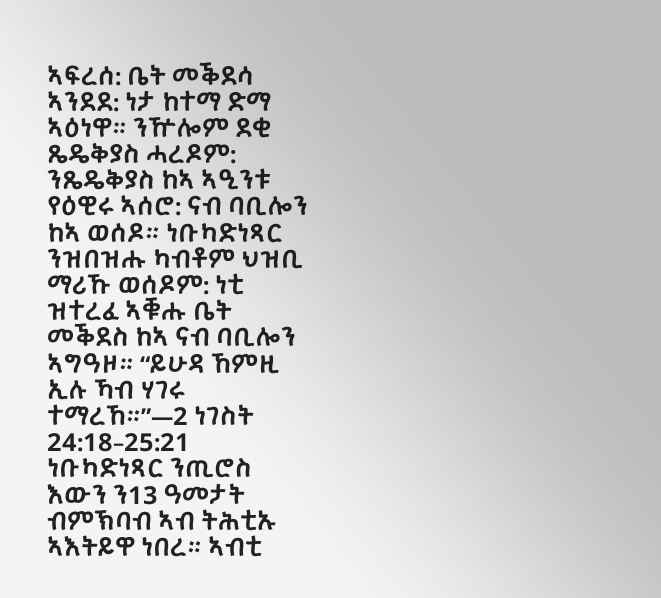ኣፍረሰ: ቤት መቕደሳ ኣንደደ: ነታ ከተማ ድማ ኣዕነዋ። ንዅሎም ደቂ ጼዴቅያስ ሓረዶም: ንጼዴቅያስ ከኣ ኣዒንቱ የዕዊሩ ኣሰሮ: ናብ ባቢሎን ከኣ ወሰዶ። ነቡካድነጻር ንዝበዝሑ ካብቶም ህዝቢ ማሪኹ ወሰዶም: ነቲ ዝተረፈ ኣቑሑ ቤት መቕደስ ከኣ ናብ ባቢሎን ኣግዓዞ። “ይሁዳ ኸምዚ ኢሉ ኻብ ሃገሩ ተማረኸ።”—2 ነገስት 24:18–25:21
ነቡካድነጻር ንጢሮስ እውን ን13 ዓመታት ብምኽባብ ኣብ ትሕቲኡ ኣእትይዋ ነበረ። ኣብቲ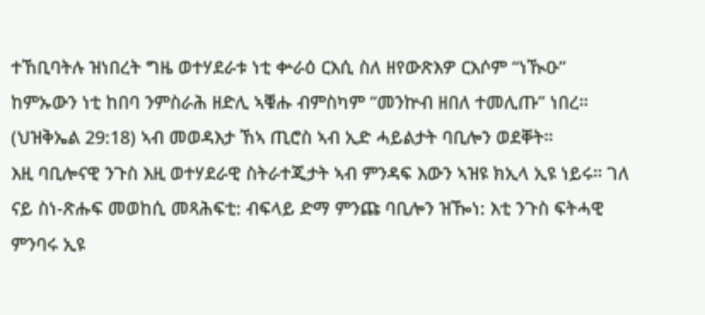ተኸቢባትሉ ዝነበረት ግዜ ወተሃደራቱ ነቲ ቍራዕ ርእሲ ስለ ዘየውጽእዎ ርእሶም “ነዂዑ” ከምኡውን ነቲ ከበባ ንምስራሕ ዘድሊ ኣቑሑ ብምስካም “መንኵብ ዘበለ ተመሊጡ” ነበረ። (ህዝቅኤል 29:18) ኣብ መወዳእታ ኸኣ ጢሮስ ኣብ ኢድ ሓይልታት ባቢሎን ወደቐት።
እዚ ባቢሎናዊ ንጉስ እዚ ወተሃደራዊ ስትራተጂታት ኣብ ምንዳፍ እውን ኣዝዩ ክኢላ ኢዩ ነይሩ። ገለ ናይ ስነ-ጽሑፍ መወከሲ መጻሕፍቲ: ብፍላይ ድማ ምንጩ ባቢሎን ዝዀነ: እቲ ንጉስ ፍትሓዊ ምንባሩ ኢዩ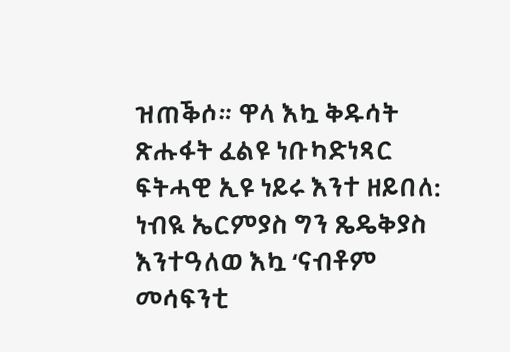ዝጠቕሶ። ዋላ እኳ ቅዱሳት ጽሑፋት ፈልዩ ነቡካድነጻር ፍትሓዊ ኢዩ ነይሩ እንተ ዘይበለ: ነብዪ ኤርምያስ ግን ጼዴቅያስ እንተዓለወ እኳ ‘ናብቶም መሳፍንቲ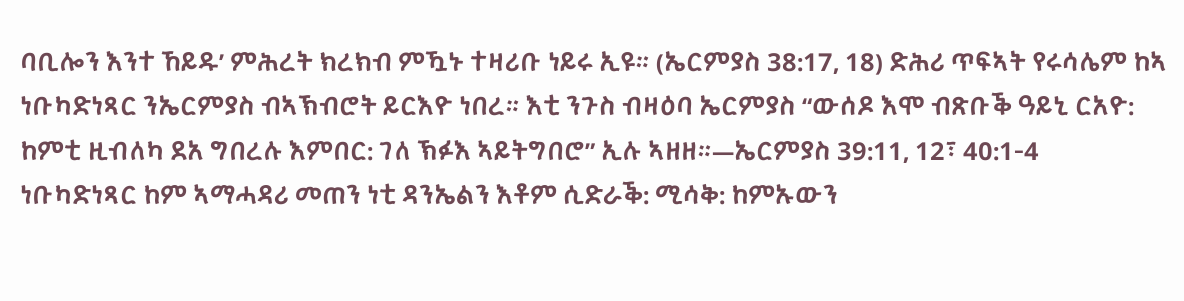ባቢሎን እንተ ኸይዱ’ ምሕረት ክረክብ ምዃኑ ተዛሪቡ ነይሩ ኢዩ። (ኤርምያስ 38:17, 18) ድሕሪ ጥፍኣት የሩሳሌም ከኣ ነቡካድነጻር ንኤርምያስ ብኣኽብሮት ይርእዮ ነበረ። እቲ ንጉስ ብዛዕባ ኤርምያስ “ውሰዶ እሞ ብጽቡቕ ዓይኒ ርአዮ: ከምቲ ዚብለካ ደአ ግበረሉ እምበር: ገለ ኽፉእ ኣይትግበሮ” ኢሉ ኣዘዘ።—ኤርምያስ 39:11, 12፣ 40:1-4
ነቡካድነጻር ከም ኣማሓዳሪ መጠን ነቲ ዳንኤልን እቶም ሲድራቕ: ሚሳቅ: ከምኡውን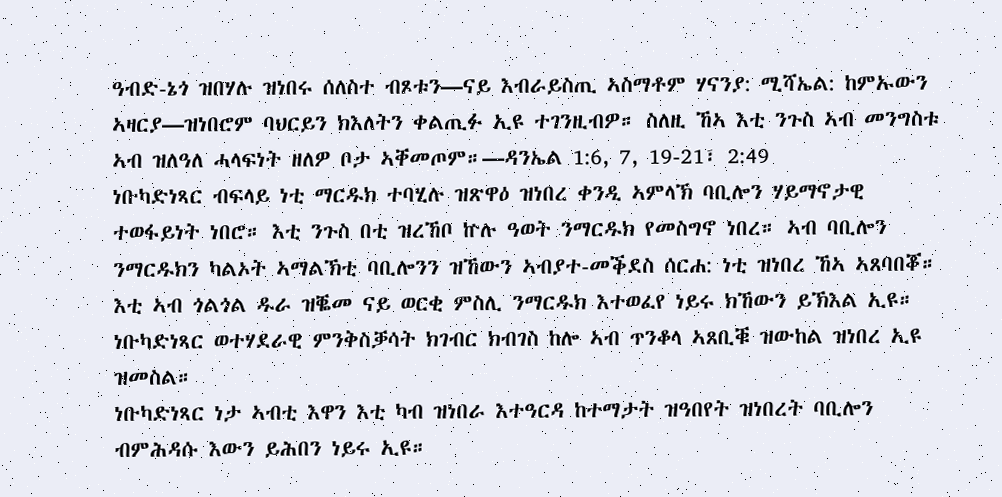ዓብድ-ኔጎ ዝበሃሉ ዝነበሩ ሰለስተ ብጾቱን—ናይ እብራይስጢ ኣስማቶም ሃናንያ: ሚሻኤል: ከምኡውን ኣዛርያ—ዝነበሮም ባህርይን ክእለትን ቀልጢፉ ኢዩ ተገንዚብዎ። ስለዚ ኸኣ እቲ ንጉስ ኣብ መንግስቱ ኣብ ዝለዓለ ሓላፍነት ዘለዎ ቦታ ኣቐመጦም።—ዳንኤል 1:6, 7, 19-21፣ 2:49
ነቡካድነጻር ብፍላይ ነቲ ማርዱክ ተባሂሉ ዝጽዋዕ ዝነበረ ቀንዲ ኣምላኽ ባቢሎን ሃይማኖታዊ ተወፋይነት ነበሮ። እቲ ንጉስ በቲ ዝረኸቦ ኵሉ ዓወት ንማርዱክ የመስግኖ ነበረ። ኣብ ባቢሎን ንማርዱክን ካልኦት ኣማልኽቲ ባቢሎንን ዝኸውን ኣብያተ-መቕደስ ሰርሐ: ነቲ ዝነበረ ኸኣ ኣጸባበቖ። እቲ ኣብ ጎልጎል ዱራ ዝቘመ ናይ ወርቂ ምስሊ ንማርዱክ እተወፈየ ነይሩ ክኸውን ይኽእል ኢዩ። ነቡካድነጻር ወተሃደራዊ ምንቅስቓሳት ክገብር ክብገስ ከሎ ኣብ ጥንቆላ ኣጸቢቑ ዝውከል ዝነበረ ኢዩ ዝመስል።
ነቡካድነጻር ነታ ኣብቲ እዋን እቲ ካብ ዝነበራ እተዓርዳ ከተማታት ዝዓበየት ዝነበረት ባቢሎን ብምሕዳሱ እውን ይሕበን ነይሩ ኢዩ።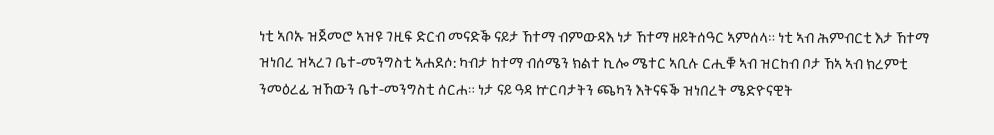ነቲ ኣቦኡ ዝጀመሮ ኣዝዩ ገዚፍ ድርብ መናድቕ ናይታ ኸተማ ብምውዳእ ነታ ኸተማ ዘይትሰዓር ኣምሰላ። ነቲ ኣብ ሕምብርቲ እታ ኸተማ ዝነበረ ዝኣረገ ቤተ-መንግስቲ ኣሐደሶ: ካብታ ከተማ ብሰሜን ክልተ ኪሎ ሜተር ኣቢሉ ርሒቑ ኣብ ዝርከብ ቦታ ኸኣ ኣብ ክረምቲ ንመዕረፊ ዝኸውን ቤተ-መንግስቲ ሰርሐ። ነታ ናይ ዓዳ ኵርባታትን ጫካን እትናፍቕ ዝነበረት ሜድዮናዊት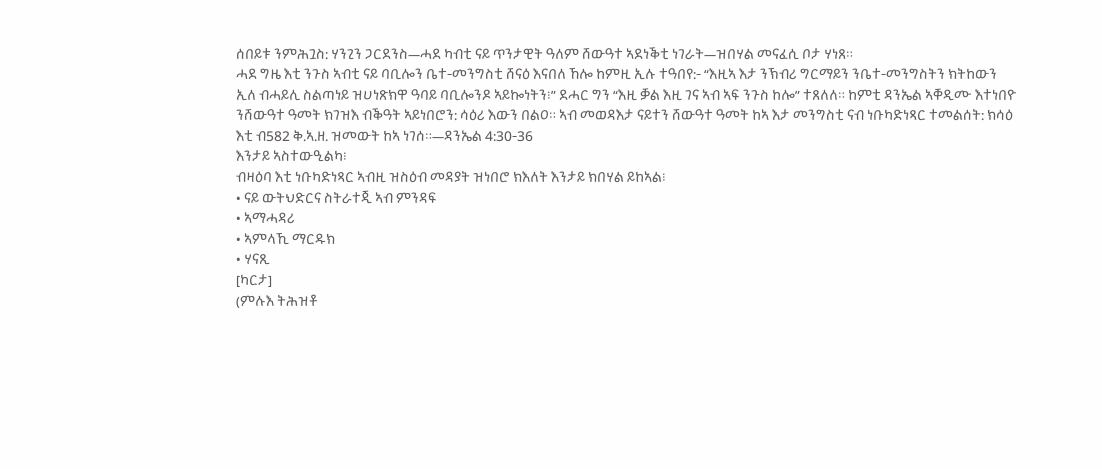ሰበይቱ ንምሕጓስ: ሃንጊን ጋርደንስ—ሓደ ካብቲ ናይ ጥንታዊት ዓለም ሸውዓተ ኣደነቕቲ ነገራት—ዝበሃል መናፈሲ ቦታ ሃነጸ።
ሓደ ግዜ እቲ ንጉስ ኣብቲ ናይ ባቢሎን ቤተ-መንግስቲ ሸናዕ እናበለ ኸሎ ከምዚ ኢሉ ተዓበየ:- “እዚኣ እታ ንኽብሪ ግርማይን ንቤተ-መንግስትን ክትከውን ኢለ ብሓይሊ ስልጣነይ ዝሀነጽክዋ ዓባይ ባቢሎንዶ ኣይኰነትን፧” ደሓር ግን “እዚ ቓል እዚ ገና ኣብ ኣፍ ንጉስ ከሎ” ተጸለለ። ከምቲ ዳንኤል ኣቐዲሙ እተነበዮ ንሸውዓተ ዓመት ክገዝእ ብቕዓት ኣይነበሮን: ሳዕሪ እውን በልዐ። ኣብ መወዳእታ ናይተን ሸውዓተ ዓመት ከኣ እታ መንግስቲ ናብ ነቡካድነጻር ተመልሰት: ክሳዕ እቲ ብ582 ቅ.ኣ.ዘ. ዝመውት ከኣ ነገሰ።—ዳንኤል 4:30-36
እንታይ ኣስተውዒልካ፧
ብዛዕባ እቲ ነቡካድነጻር ኣብዚ ዝስዕብ መዳያት ዝነበሮ ክእለት እንታይ ክበሃል ይከኣል፧
• ናይ ውትህድርና ስትራተጂ ኣብ ምንዳፍ
• ኣማሓዳሪ
• ኣምላኺ ማርዱክ
• ሃናጺ
[ካርታ]
(ምሉእ ትሕዝቶ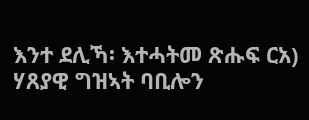እንተ ደሊኻ፡ እተሓትመ ጽሑፍ ርአ)
ሃጸያዊ ግዝኣት ባቢሎን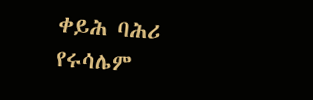ቀይሕ ባሕሪ
የሩሳሌም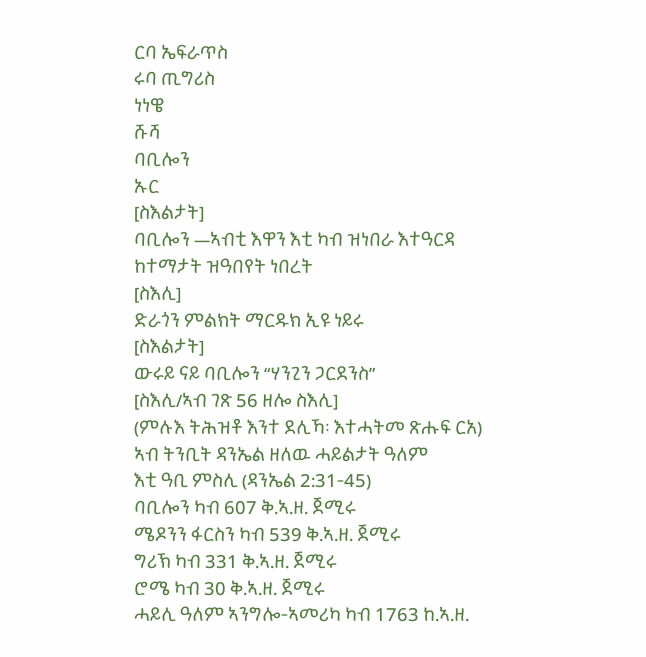ርባ ኤፍራጥስ
ሩባ ጢግሪስ
ነነዌ
ሹሻ
ባቢሎን
ኡር
[ስእልታት]
ባቢሎን —ኣብቲ እዋን እቲ ካብ ዝነበራ እተዓርዳ ከተማታት ዝዓበየት ነበረት
[ስእሊ]
ድራጎን ምልክት ማርዱክ ኢዩ ነይሩ
[ስእልታት]
ውሩይ ናይ ባቢሎን “ሃንጊን ጋርደንስ”
[ስእሊ/ኣብ ገጽ 56 ዘሎ ስእሊ]
(ምሉእ ትሕዝቶ እንተ ደሊኻ፡ እተሓትመ ጽሑፍ ርአ)
ኣብ ትንቢት ዳንኤል ዘለዉ ሓይልታት ዓለም
እቲ ዓቢ ምስሊ (ዳንኤል 2:31-45)
ባቢሎን ካብ 607 ቅ.ኣ.ዘ. ጀሚሩ
ሜዶንን ፋርስን ካብ 539 ቅ.ኣ.ዘ. ጀሚሩ
ግሪኽ ካብ 331 ቅ.ኣ.ዘ. ጀሚሩ
ሮሜ ካብ 30 ቅ.ኣ.ዘ. ጀሚሩ
ሓይሊ ዓለም ኣንግሎ-ኣመሪካ ካብ 1763 ከ.ኣ.ዘ.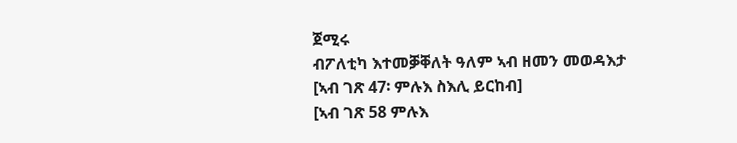ጀሚሩ
ብፖለቲካ እተመቓቐለት ዓለም ኣብ ዘመን መወዳእታ
[ኣብ ገጽ 47፡ ምሉእ ስእሊ ይርከብ]
[ኣብ ገጽ 58 ምሉእ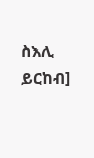ስእሊ ይርከብ]